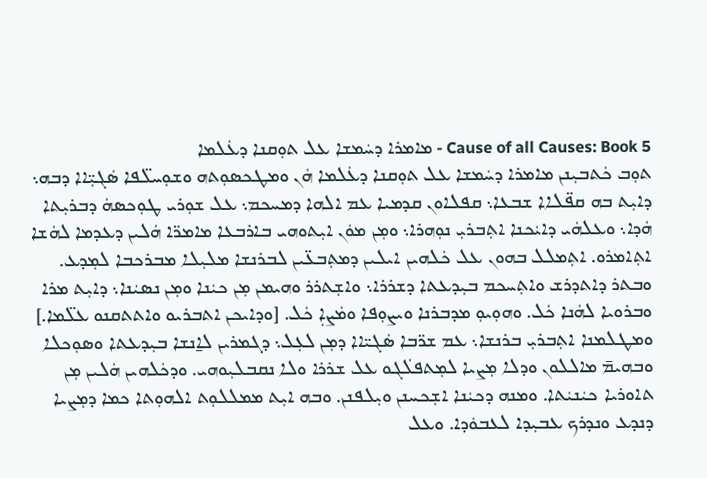Cause of all Causes: Book 5 - ܡܐܡܪܐ ܕܚܿܡܫܐ ܥܠ ܬܘܼܩܢܐ ܕܥܿܠܡܐ
ܬܘܼܒ ܟܿܬܒܝܼܢܢ ܡܐܡܪܐ ܕܚܿܡܫܐ ܥܠ ܬܘܼܩܢܐ ܕܥܿܠܡܐ ܗܿܢ ܘܡܛܟܣܘܼܬܗ ܘܫܘܼܚܠ̈ܦܐ ܣܿܓܝܼ̈ܐܐ ܕܒܗ܆ ܕܐܝܼܬ ܒܗ ܩܦ̈ܠܐܐ ܫܒܥܐ܆ ܩܦܠܐܘܢ ܩܕܡܝܐ ܥܡ ܐܠܗܐ ܕܡܚܟܡ܆ ܥܠ ܫܘܼܪܝ ܛܘܼܟܣܗܿ ܕܒܪܝܼܬܐ ܗܿܕܐ܆ ܘܥܠܗܿܝ ܕܐܝܿܟܢܐ ܐܬܼܒܪܝܼ ܢܘܼܗܪܐ܆ ܘܡܼܢ ܡܘܿܢ ܐܝܼܬܘܗܝ ܒܐܪܒܥܐ ܡܐܡܪ̈ܐ ܗܿܠܝܢ ܕܥܕܡܐ ܠܗܿܫܐ ܐܬܼܐܡܪܘ. ܐܬܼܡܠܠ ܒܗܘܢ ܥܠ ܟܿܠܗܝܢ ܐܝܠܝܢ ܕܡܬܼܒܥ̈ܝܢ ܠܒܪܢܫܐ ܡܠܝܼܠܐ ܡܒܪܟܒܐ ܠܡܼܕܥ. ܘܒܬܪ ܕܐܬܕܪܫ ܘܐܬܼܚܟܡ ܒܝܼܕܥܬܐ ܕܫܪܪܐ܆ ܘܐܫܼܬܪܪ ܘܗܝܡܢ ܡܼܢ ܟܝܿܢܐ ܘܡܼܢ ܢܣܝܿܢܐ܆ ܕܐܝܼܬ ܡܪܐ ܘܒܪܘܝܐ ܠܗܿܢܐ ܟܿܠ. ܘܗܘܼܝܘܼ ܡܕܒܪܢܐ ܘܝܨܘܼܦܐ ܘܡܿܨܐܼ ܟܿܠ. [ܘܕܐܝܟܢ ܐܬܒܪܝܘ ܘܐܬܬܩܢܘ ܥܠ̈ܡܐ.] ܘܡܛܠܡܢܐ ܐܬܼܒܪܝܼ ܒܪܢܫܐ܆ ܥܡ ܫܪ̈ܒܐ ܣܿܓܝ̈ܐܐ ܕܡܼܢ ܠܥܼܠ܆ ܕܓܡܪܝܢ ܠܐ̱ܢܫܐ ܒܝܼܕܥܬܐ ܘܣܘܼܟܠܐ ܘܒܗܝܡ̄ ܡܐܠܠܘܢ ܘܕܠܐ ܡܼܨܝܐ ܠܡܼܬܦܠܿܓܘ ܥܠ ܫܪܪܐ ܘܠܐ ܢܩܒܠܝܼܘܗܝ. ܘܕܟܿܠܗܝܢ ܗܿܠܝܢ ܡܼܢ ܬܐܘܪܝܐ ܟܝܿܢܝܿܬܐ. ܘܡܢܗ ܕܟܝܿܢܐ ܐܫܼܟܚܢܢ ܘܝܼܠܦܢܢ. ܘܒܗ ܐܝܼܬ ܡܡܠܠܘܼܬ ܐܠܗܘܼܬܐ ܟܡܐ ܕܡܼܨܝܐ ܕܢܕܥ ܘܢܕܪܟ ܥܒܝܼܕܐ ܠܥܒܘܿܕܐ. ܘܥܠ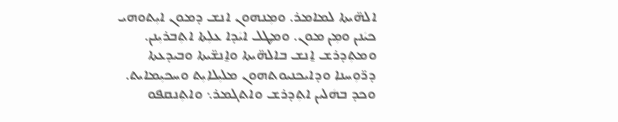ܐܠܗ̈ܝܬܐ ܠܡܐܡܪ. ܘܡܼܢܗܘܢ ܐܢܫ ܕܡܘܢ ܐܝܼܬܘܗܝ ܟܝܿܢܢ ܘܡܼܢ ܡܘܢ. ܘܡܛܠ ܐܝܿܕܐ ܥܠܼܬܐ ܐܬܼܒܪܝܼܢܢ. ܘܡܬܼܕܪܫ ܐ̱ܢܫ ܒܐܠܗ̈ܝܬܐ ܘܐ̱ܢܫ̈ܝܬܐ ܘܒܝܕܥܬܐ ܕܪ̈ܘܼܚܢܐ ܘܕܐܝܟܢܝܘܬܗܘܢ ܡܠܝܼܠܐܝܼܬ ܘܚܟܝܼܡܐܝܬ. ܘܟܕ ܒܗܿܠܝܢ ܐܬܼܕܪܫ ܘܐܬܓܡܪ܆ ܘܐܬܼܢܩܦܘ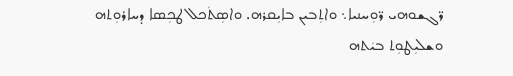ܪ̈ܓܫܘܗܝ ܪ̈ܘܼܚܢܝܐ܆ ܘܐܬܼܒܝܢ ܒܐܝܼܩܪܗ. ܘܐܣܼܬܿܟܠ ܛܟܼܣܐ ܕܚܐܪܘܼܬܗ ܘܫܠܝܼܛܘܼܬ ܒܝܿܬܗ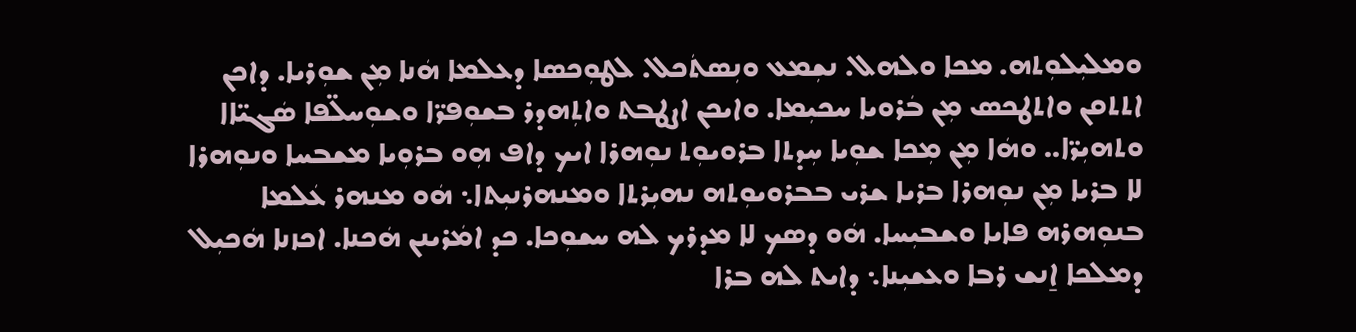ܘܡܠܝܼܠܘܼܬܗ. ܡܟܐ ܘܠܗܠ. ܢܫܼܡܥ ܘܢܼܣܬܿܟܠ. ܠܛܘܼܟܣܐ ܕܥܠܡܐ ܗܿܢܐ ܡܼܢ ܫܘܼܪܝܐ. ܕܐܟܢ ܐܬܬܩܢ ܘܐܬܛܟܣ ܡܼܢ ܒܿܪܘܝܐ ܚܟܝܼܡܐ. ܘܐܝܟܢ ܐܨܛܒܬ ܘܐܬܼܗܕܪ ܒܫܘܼܦܪ̈ܐ ܘܫܘܼܚܠ̈ܦܐ ܣܿܓܝ̈ܐܐ ܘܬܗܝܼܪ̈ܐ.. ܘܗܿܐ ܡܼܢ ܡܼܟܐ ܫܘܼܝܐ ܚܼܕܬܐ ܒܪܘܝܘܼܬ ܢܘܼܗܪܐ ܐܝܟ ܕܐܦ ܗܼܘ ܒܪܘܼܝܐ ܡܫܒܚܐ ܘܢܘܼܗܪܐ ܠܐ ܒܪܝܐ ܡܼܢ ܢܘܼܗܪܐ ܒܪܝܐ ܫܪܝ ܒܒܪܘܝܘܼܬܗ ܢܗܝܼܪܬܐ ܘܡܢܗܪܢܝܼܬܐ܆ ܗܿܘ ܡܢܗܪ ܥܿܠܡܐ ܒܢܘܼܗܪܗ ܦܐܝܐ ܘܫܒܝܼܚܐ. ܗܿܘ ܕܣܟ ܠܐ ܡܕܪܟ ܠܗ ܚܫܘܼܟܐ. ܟܕ ܐܡܿܪܝܢܢ ܗܿܟܢܐ. ܐܟܙܢܐ ܗܿܟܝܼܠ ܕܡܠܟܐ ܐ̱ܢܫ ܪܒܐ ܘܥܫܝܼܢܐ܆ ܕܐܝܬ ܠܗ ܒܪܐ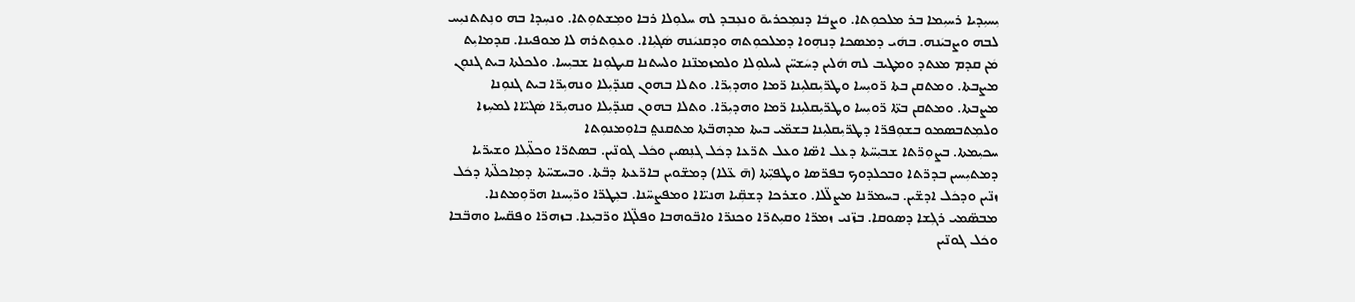ܝܼܚܝܼܕܝܐ ܪܚܝܼܡܐ ܒܪ ܡܠܟܘܼܬܐ. ܘܨܒܿܐ ܕܢܡܼܟܪܝܘ̄ ܘܢܥܼܒܕ ܠܗ ܚܠܘܼܠܐ ܪܒܐ ܘܡܼܫܬܘܼܬܐ. ܘܢܚܼܕܐ ܒܗ ܘܢܼܬܬܢܝܼܚ ܠܒܗ ܘܨܒܝܿܢܗ. ܒܗܿܝ ܕܡܣܟܐ ܕܢܗܼܘܐ ܕܡܠܟܘܼܬܗ ܘܕܩܢܝܿܢܗ ܣܿܓܝܼܐܐ. ܘܥܘܼܬܪܗ ܠܐ ܡܘܦܝܢܐ. ܩܕܡܐܝܼܬ ܡܿܢ ܩܕܡ ܡܥܬܕ ܘܡܛܝܒ ܠܗ ܗܿܠܝܢ ܕܚܿܫܚ̈ܢ ܠܚܠܘܼܠܐ ܘܠܡܙܡܢ̈ܢܐ ܘܠܚܬܢܐ ܩܝܛܘܼܢܐ ܫܒܝܼܚܐ. ܘܠܟܠܬܐ ܒܝܬ ܓܢܘܼܢ ܡܨܒܬܐ. ܘܡܬܩܢ ܒܬܐ ܪ̈ܘܝܼܚܐ ܘܛܪ̈ܝܼܩܠܝܼܢܐ ܪ̈ܡܐ ܘܗܕܝܼܪ̈ܐ. ܘܬܠܐ ܒܗܘܢ ܩܢܕ̈ܝܼܠܐ ܘܢܗܝܼܪ̈ܐ ܒܝܬ ܓܢܘܼܢܐ ܡܨܒܬܐ. ܘܡܬܩܢ ܒܬ̈ܐ ܪ̈ܘܝܼܚܐ ܘܛܪ̈ܝܼܩܠܝܼܢܐ ܪ̈ܡܐ ܘܗܕܝܼܪ̈ܐ. ܘܬܠܐ ܒܗܘܢ ܩܢܕ̈ܝܼܠܐ ܘܢܗܝܼܪ̈ܐ ܣܿܓܝ̈ܐܐ ܠܡܚܼܙܐ ܘܠܡܼܬܒܣܡܘ ܒܫܘܼܦܪ̈ܐ ܕܛܪ̈ܝܼܩܠܝܼܢܐ ܒܫܡ̈ܝ ܒܝܬܐ ܡܕܗܒ̈ܬܐ ܡܬܩܢܬ݀ ܒܐܘܼܡܢܘܼܬܐ
ܚܟܝܼܡܬܐ. ܒܨܘܼܪ̈ܬܐ ܫܒܝܼܚ̈ܬܐ ܕܥܠ ܐܣ̈ܐ ܘܥܠ ܬܪ̈ܥܐ ܕܟܿܠ ܓܢܼܣܝܢ ܘܟܿܠ ܓܘܢ̈ܝܢ. ܒܣܬܪ̈ܐ ܘܟܠ̈ܝܼܠܐ ܘܫܝܪ̈ܝܐ ܕܡܬܝܼܚܝܢ ܒܕܪ̈ܬܐ ܘܒܟܠܕܘܟ ܒܦܪ̈ܣܐ ܘܛܦܝܼ̈ܬܐ (ܗ̄ ܥ̈ܠܐ) ܕܡܫ̈ܘܝܢ ܒܐܪ̈ܥܬܐ ܕܒ̈ܬܐ. ܘܒܚܫܚ̈ܬܐ ܕܡܼܐܟܠ̈ܬܐ ܕܟܿܠ ܙܢ̈ܝܢ ܘܕܟܿܠ ܐܕܫ̈ܝܢ. ܒܚܡܪ̈ܢܐ ܡܨܠ̈ܠܐ. ܘܫܪܟܐ ܕܫܩܼ̈ܝܐ ܗܢܝ̈ܐܐ ܘܡܦܨܚ̈ܢܐ. ܒܥܼܛܪ̈ܐ ܘܪ̈ܝܼܚܢܐ ܗܪ̈ܘܼܡܬܢܐ. ܡܒܣ̈ܡܝ ܪܓܼܫܐ ܕܣܘܩܐ. ܒܙ̈ܢܝ ܙܡܪ̈ܐ ܘܩܝܼܬܪ̈ܐ ܘܟܢܪ̈ܐ ܘܐܒ̈ܘܗܒܐ ܘܦܠ̈ܓܐ ܘܪ̈ܒܝܼܥܐ. ܒܙܗܪ̈ܐ ܘܦܩ̈ܚܐ ܘܗܒ̈ܒܐ ܘܟܿܠ ܓܘܢ̈ܝܢ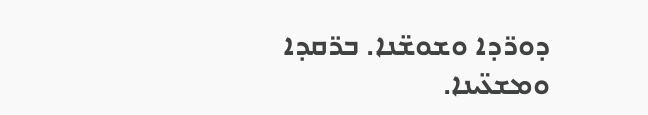ܕܘܪ̈ܕܐ ܘܫܘܫ̈ܢܐ. ܒܪ̈ܩܕܐ ܘܡܫܥ̈ܝܢܐ.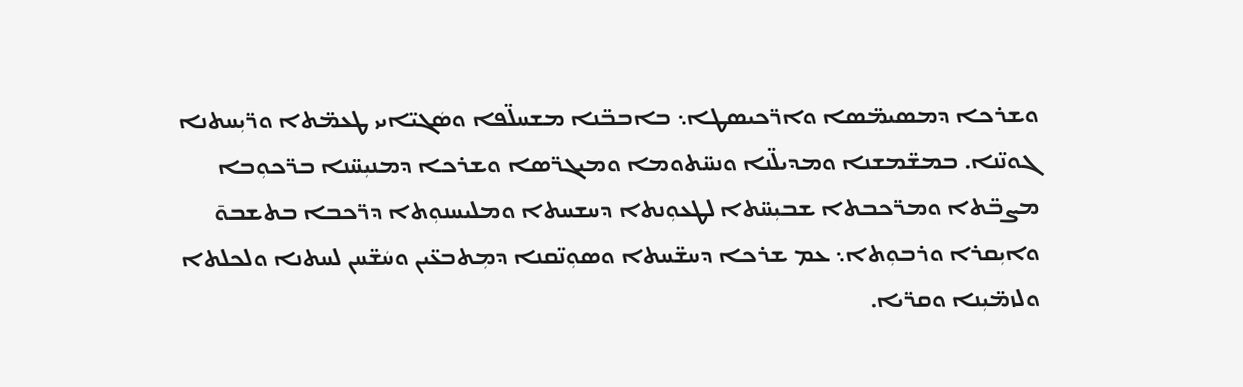ܘܫܪܟܐ ܕܡܣܝܡ̈ܣܐ ܘܐܪ̈ܟܝܣܛܐ܆ ܒܐܒܒ̈ܢܐ ܡܫܚܠ̈ܦܐ ܘܣܿܓܝ̈ܐܝܝ ܛܥܡ̈ܬܐ ܘܪ̈ܝܼܚܬܢܐ ܓܘܢ̈ܢܐ. ܒܡܫ̈ܡܫܢܐ ܘܡܕܝܠ̈ܢܐ ܘܢܚ̈ܬܘܡܐ ܘܡܝܓܪ̈ܣܐ ܘܫܪܟܐ ܕܡܢܝܼܚ̈ܢܐ ܒܪ̈ܟܘܼܒܐ ܡܨܒ̈ܬܐ ܘܡܪ̈ܟܒܬܐ ܫܒܝܼܚ̈ܬܐ ܠܛܥܘܼܢܬܐ ܕܚܫܚܬܐ ܘܡܠܝܚܢܘܼܬܐ ܕܪ̈ܟܒܐ ܒܬܫܒܘ̄ ܘܐܝܼܩܪܐ ܘܪܒܘܼܬܐ܆ ܥܡ ܫܪܟܐ ܕܚܫ̈ܚܬܐ ܘܣܘܼܢ̈ܩܢܐ ܕܡܼܬܒܥ̈ܝܢ ܘܚܿܫ̈ܚܢ ܠܚܬܢܐ ܘܠܟܠܬܐ ܘܠܙܡ̈ܝܼܢܐ ܘܩܪ̈ܝܐ.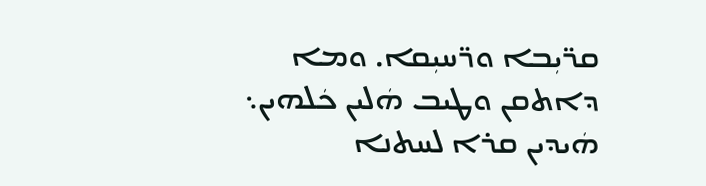ܩܪ̈ܝܼܒܐ ܘܪ̈ܚܝܼܩܐ. ܘܡܐ ܕܐܬܩܢ ܘܛܝܒ ܗܿܠܝܢ ܟܿܠܗܝܢ܆ ܗܿܝܕܝܢ ܩܪܐ ܠܚܬܢܐ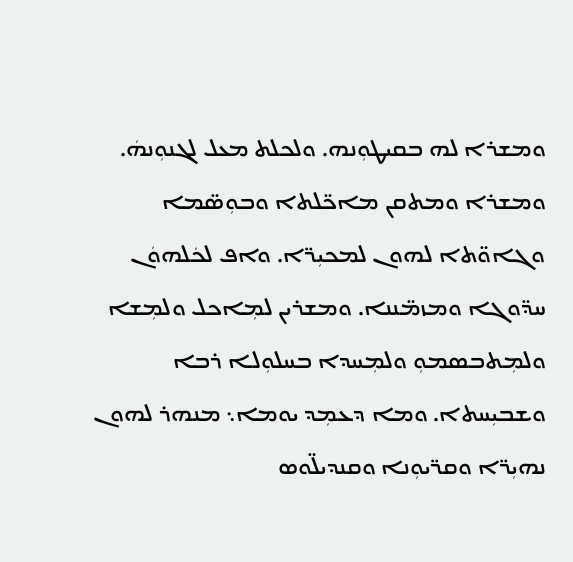ܘܡܫܪܐ ܠܗ ܒܩܝܛܘܼܢܗ. ܘܠܟܠܬ ܡܥܠ ܠܓܢܘܼܢܗܿ. ܘܡܫܪܐ ܘܡܬܩܢ ܡܐܟ̈ܠܬܐ ܘܒܘܼܣ̈ܡܐ ܘܓܐܘ̈ܬܐ ܠܗܘܢ ܠܡܟܝܼܪ̈ܐ. ܘܐܦ ܠܟܿܠܗܘܿܢ ܚܕ̈ܘܓܐ ܘܡܙܡ̈ܢܢܐ. ܘܡܫܪܝܢ ܠܡܼܐܟܠ ܘܠܡܼܫܐ ܘܠܡܼܬܒܣܡܘܼ ܘܠܡܼܚܕܐ ܒܚܠܘܼܠܐ ܪܒܐ ܘܫܒܝܼܚܬܐ. ܘܡܐ ܕܥܡܼܕ ܝܘܡܐ܆ ܡܢܗܪ ܠܗܘܢ ܢܗܝܼܪ̈ܐ ܘܩܪ̈ܝܘܼܢܐ ܘܩܢܕܝܠ̈ܘܣ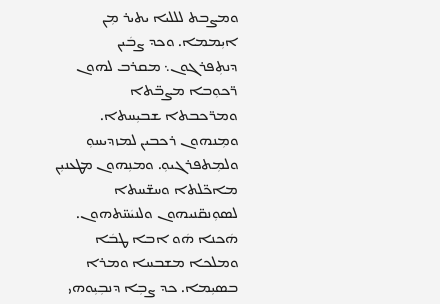ܘܡܨܒܬ ܠܠܠܝܐ ܝܬܝܪ ܡܼܢ ܐܝܼܡܡܐ. ܘܟܕ ܨܒܿܝܢ ܕܢܬܼܦܪܓܘܢ܆ ܡܩܪܒ ܠܗܘܢ ܪ̈ܟܘܼܒܐ ܡܨܒ̈ܬܐ ܘܡܪ̈ܟܒܬܐ ܫܒܝܼܚܬܐ. ܘܡܼܢܗܘܢ ܪܟܒܝܢ ܠܡܙܕܝܚܘܼ ܘܠܡܼܬܦܪܓܝܘܼ. ܘܡܢܼܗܘܢ ܡܛܥܢܝܼܢ ܡܐܟ̈ܠܬܐ ܘܚܫ̈ܚܬܐ ܠܣܘܼܢܩ̈ܢܝܗܘܢ ܘܠܢܝܿܚ̈ܬܗܘܢ. ܗܿܟܢܐ ܗܿܘ ܐܒܐ ܛܒܿܐ ܘܡܠܟܐ ܡܫܒܚܐ ܘܡܪܐ ܒܣܝܼܡܐ. ܟܕ ܨܒܼܐ ܕܢܒܼܝܼܘܗܝ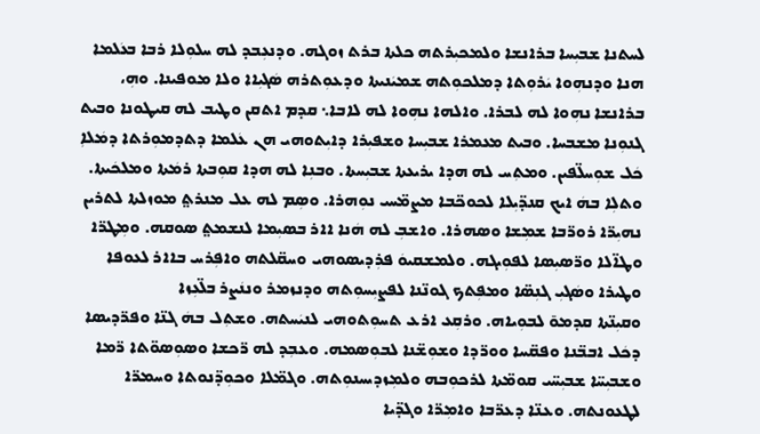ܠܚܬܢܐ ܫܒܝܼܚܐ ܒܪܐܢܫܐ ܘܠܡܟܝܼܪܬܗ ܟܠܬܐ ܒܪܬ ܙܘܓܗ. ܘܕܢܥܼܒܕ ܠܗ ܚܠܘܼܠܐ ܪܒܐ ܒܥܿܠܡܐ ܗܢܐ ܘܕܢܗܼܘܐ ܝܿܪܘܼܬܐ ܕܡܠܟܘܼܬܗ ܫܡܝܿܢܝܬܐ ܘܕܥܘܼܬܪܗ ܣܿܓܝܼܐܐ ܘܠܐ ܡܘܦܝܢܐ. ܘܗܼ، ܒܪܐܢܫܐ ܢܗܼܘܐ ܠܗ ܠܒܪܐ. ܘܐܠܗܐ ܢܗܼܘܐ ܠܗ ܠܐܒܐ܆ ܩܕܡ ܐܬܩܢ ܘܛܝܒ ܠܗ ܩܝܛܘܢܐ ܘܒܝܬ ܓܢܘܼܢܐ ܡܫܒܚܐ. ܘܒܝܬ ܡܥܡܪܐ ܫܒܝܼܚܐ ܘܫܦܝܼܪܐ ܕܐܝܼܬܘܗܝ ܗܢ ܥܿܠܡܐ ܕܬܕܡܘܼܪܬܐ ܕܡܿܠܐܼ ܟܿܠ ܫܘܼܚܠ̈ܦܝܢ. ܘܡܬܼܚ ܠܗ ܗܕܐ ܝܪܝܥܬܐ ܫܒܝܼܚܬܐ. ܘܒܢܼܐ ܠܗ ܗܕܐ ܩܘܼܒܬܐ ܪܡܿܬܐ ܘܡܠܟܿܝܬܐ. ܘܬܠܼܐ ܒܗܿ ܐܝܟ ܩܢܕ̈ܝܼܠܐ ܠܟܘܟ̈ܒܐ ܡܨܡ̈ܚܝ ܢܘܼܗܪܐ. ܘܣܼܡ ܠܗ ܥܠ ܡܢܪܬ݀ ܡܘܙܠܬܐ ܠܬܪܝܢ ܢܗܝܼܪ̈ܐ ܪܘܪ̈ܒܐ ܫܡܼܫܐ ܘܣܗܪܐ. ܘܐܫܒܼ ܠܗ ܗܿܢܐ ܐܐܪ ܒܣܝܼܡܐ ܠܢܫܡܬ݀ ܣܘܩܗ. ܘܡܼܛܪ̈ܐ ܘܛܐ̈ܠܐ ܘܪ̈ܣܝܼܣܐ ܠܦܘܼܝܓܗ. ܘܠܡܫܩܝܘܿ ܦܪܼܕܝܣܘܗܝ ܘܚܩ̈ܠܬܗ ܘܐܦܼܪܚ ܒܐܐܪ ܠܥܘܦܐ ܘܛܝܪܐ ܘܣܿܓܝܼ ܓܢܼܣ̈ܐ ܘܡܦܼܬܟ ܓܘܢ̈ܢܐ ܠܦܨܝܼܚܘܼܬܗ ܘܕܢܙܡܪ ܘܢܢܿܨܪ ܒܠ̈ܥܼܙܐ
ܘܩܝܼܢ̈ܬܐ ܩܕܡܘ̄ ܠܒܘܼܝܐܗ. ܘܪܩܼܥ ܐܪܥ ܬܚܘܼܬܘܗܝ ܠܢܝܿܚܬܗ. ܘܫܬܼܠ ܒܗܿ ܓܢ̈ܐ ܘܦܪ̈ܕܝܣܐ ܕܟܿܠ ܐܒܒ̈ܢܐ ܘܦܩ̈ܚܐ ܘܘܪ̈ܕܐ ܘܫܘܼܫ̈ܢܐ ܠܒܘܼܣܡܗ. ܘܥܒܼܕ ܠܗ ܪ̈ܟܫܐ ܘܣܘܼܣܘ̈ܬܐ ܪ̈ܡܐ ܘܫܒܝܼܚ̈ܐ ܫܒܝܼܚ̈ܝ ܩܘܡ̈ܬܐ ܠܪܟܘܼܒܗ ܘܠܡܼܙܕܝܚܢܘܼܬܗ. ܘܓܡ̈ܠܐ ܘܟܘܼܕ̈ܢܘܬܐ ܘܚܡܪ̈ܐ ܠܛܥܘܢܬܗ. ܘܥܢ̈ܐ ܕܥܪ̈ܒܐ ܘܐܡܼܪ̈ܐ ܘܓܕ̈ܝܐ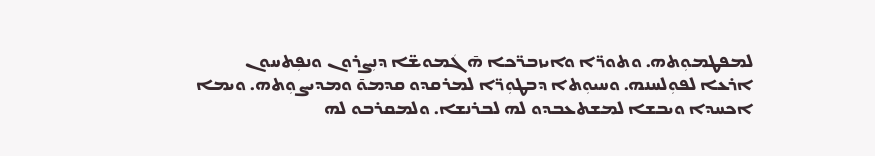ܠܡܦܛܡܘܼܬܗ. ܘܬܘܪ̈ܐ ܘܐܝܙܒܪ̈ܟܐ ܗ̄ ܓܿܡܘܫ̈ܐ ܕܢܼܨܪܘܢ ܘܢܦܼܬܚܘܢ ܐܪܥܐ ܠܦܘܼܠܚܢܗ. ܘܚܝܘܼܬܐ ܕܒܛܘܼܪ̈ܐ ܠܡܪܩܕܘ ܩܕܡܘ̄ ܘܡܕܝܨܘܼܬܗ. ܘܝܡܐ ܐܟܚܕܐ ܘܝܒܫܐ ܠܡܫܬܥܒܕܘ ܠܗ ܠܒܪܢܫܐ. ܘܠܡܩܪܒܘ ܠܗ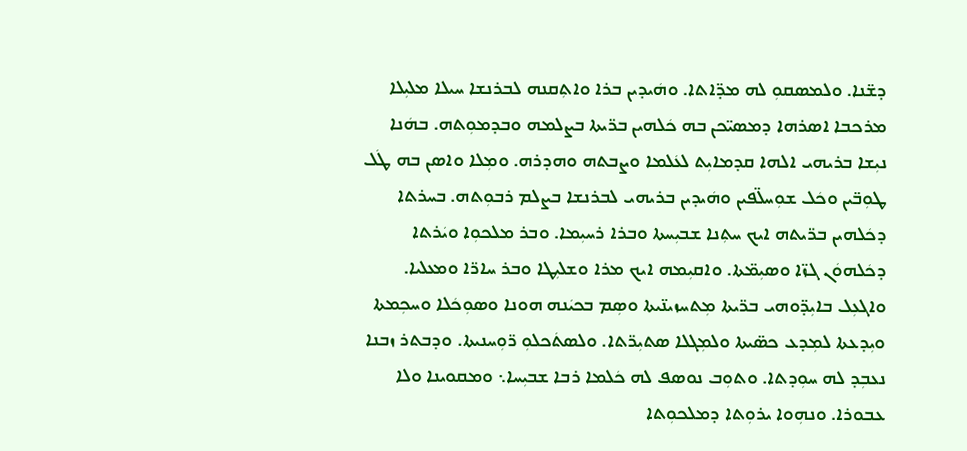ܕܫ̈ܢܐ. ܘܠܡܣܩܘܼ ܠܗ ܡܕ̈ܐܬܐ. ܘܗܿܝܕܝܢ ܒܪܐ ܘܐܬܼܩܢܗ ܠܒܪܢܫܐ ܚܝܠܐ ܡܠܝܼܠܐ ܡܪܟܒܐ ܐܣܪܗܐ ܕܡܣܝ̈ܟܢ ܒܗ ܟܿܠܗܝܢ ܒܪ̈ܝܬܐ ܒܨܠܡܗ ܘܒܕܡܘܼܬܗ. ܒܗܿܢܐ ܢܝܼܫܐ ܒܪܝܗܝ ܐܠܗܐ ܩܕܡܐܝܼܬ ܠܥܿܠܡܐ ܘܨܒܬܗ ܘܗܕܪܗ. ܘܡܼܠܐ ܘܐܣܢ ܒܗ ܛܿܠ ܛܘܼܒ̈ܝܢ ܘܟܿܠ ܫܘܼܚܠ̈ܦܝܢ ܘܗܿܝܕܝܢ ܒܪܝܗܝ ܠܒܪܢܫܐ ܒܨܠܡ ܪܒܘܼܬܗ. ܒܚܪܬܐ ܕܟܿܠܗܝܢ ܒܪ̈ܝܬܗ ܐܝܟ ܚܬܼܢܐ ܫܒܝܼܚܬܐ ܘܒܪܐ ܪܚܝܼܡܐ. ܘܒܪ ܡܠܟܘܼܐ ܘܝܿܪܬܐ ܕܟܿܠܗܘܿܢ ܓܙ̈ܐ ܘܣܝܼܡ̈ܬܐ. ܘܐܩܝܼܡܗ ܐܝܟ ܡܪܐ ܘܫܠܝܼܛܐ ܘܒܪ ܚܐܪ̈ܐ ܘܡܥܠܝܐ. ܘܐܓܥܼܠ ܒܐܝܼܕ̈ܘܗܝ ܒܪ̈ܝܬܐ ܡܼܬܚܙܝܢ̈ܝܬܐ ܘܣܼܡ ܒܟܝܿܢܗ ܗܘܢܐ ܘܣܘܼܟܿܠܐ ܘܚܟܼܡܬܐ ܘܝܼܕܥܬܐ ܠܡܼܕܥ ܟܣ̈ܝܬܐ ܘܠܡܼܓܠܐ ܣܬܝܼܪ̈ܬܐ. ܘܠܣܬܿܟܠܘܼ ܪ̈ܘܼܚܢܝܬܐ. ܘܕܒܬܪ ܙܒܢܐ ܢܥܒܼܕ ܠܗ ܚܘܼܕܬܐ. ܘܬܘܼܒ ܢܘܣܦ ܠܗ ܟܿܠܡܐ ܪܒܐ ܫܒܝܼܚܐ܆ ܘܡܩܘܝܢܐ ܘܠܐ ܥܒܘܪܐ. ܘܢܗܼܘܐ ܝܪܘܼܬܐ ܕܡܠܟܘܼܬܐ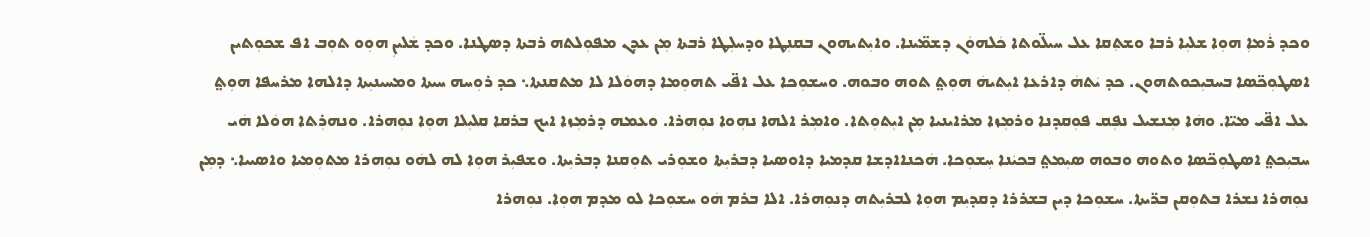ܘܟܕ ܪܿܡܐܼ ܗܘܼܐ ܫܠܝܼܐ ܪܒܐ ܘܫܬܼܩܐ ܥܠ ܚܝܠ̈ܘܬܐ ܟܿܠܗܘܿܢ ܕܫܡ̈ܝܢܐ. ܘܐܝܼܬܝܗܘܢ ܒܩܢܼܛܐ ܘܕܚܠܼܛܐ ܪܒܬܐ ܡܼܢ ܥܕܢ ܡܦܘܼܠܬܗ ܪܒܬܐ ܕܣܛܢܐ. ܘܟܕ ܫܿܠܝܢܼ ܗܘܼܘ ܬܘܼܒ ܐܦ ܫܟܘܼܬܝܢ ܐܣܛܘܼܟ̈ܣܐ ܒܚܒܝܼܟܘܬܗܘܢ. ܟܕ ܝܿܬܗܿ ܕܐܪܥܐ ܐܝܼܬܝܗܿ ܗܘܼܬ݀ ܬܘܗ ܘܒܘܗ. ܘܚܫܘܼܟܐ ܥܠ ܐܦ̈ܝ ܬܗܘܼܡܐ ܕܗܘܿܠܐ ܠܐ ܡܬܩܢܬܐ܆ ܟܕ ܪܘܼܚܗ ܚܝܬܐ ܘܡܚܝܢܝܼܬܐ ܕܐܠܗܐ ܡܪܚܦܐ ܗܘܼܬ݀ ܥܠ ܐܦ̈ܝ ܡܝ̈ܐ. ܘܗܿܐ ܡܼܢܫܝܠ ܢܦܼܩ ܦܘܼܩܕܢܐ ܘܪܡܼܙܐ ܡܪܐܝܢܝܐ ܡܼܢ ܐܝܼܬܘܼܬܐ. ܘܐܡܼܪ ܐܠܗܐ ܢܗܼܘܐ ܢܘܼܗܪܐ. ܘܥܡܗ ܕܪܡܼܙܐ ܐܝܟ ܒܪܩܐ ܩܠܝܼܠܐ ܗܘܼܐ ܢܘܼܗܪܐ. ܘܢܗܪܼܬܐ ܗܘܿܠܐ ܗܿܝ ܚܒܝܼܟܬ݀ ܐܣܛܘܼܟ̈ܣܐ ܘܬܘܗ ܘܒܘܗ ܣܝܼܡܬ݀ ܒܟܝܿܢܐ ܚܼܫܘܼܟܐ. ܗܿܟܢܐܐܕܫܐ ܩܕܡܝܐ ܕܐܘܣܝܐ ܕܒܪܝܼܬܐ ܘܫܘܼܪܝ ܬܘܼܩܢܐ ܕܒܪܝܼܬܐ. ܘܫܦܝܼܪ ܗܘܼܐ ܠܗ ܠܗܿܘ ܢܘܼܗܪܐ ܡܬܘܼܡܝܐ ܘܐܣܝܝܐ܆ ܕܡܼܢ ܢܘܼܗܪܐ ܢܫܪܐ ܒܬܘܼܩܢ ܒܪ̈ܝܬܐ. ܚܫܘܼܟܐ ܕܝܢ ܒܫܪܪܐ ܕܩܕܝܼܡ ܗܘܼܐ ܠܒܪܝܼܬܗ ܕܢܘܼܗܪܐ. ܐܠܐ ܒܪܡ ܗܿܘ ܚܫܘܼܟܐ ܠܘ ܡܕܡ ܗܘܼܐ. ܢܘܼܗܪܐ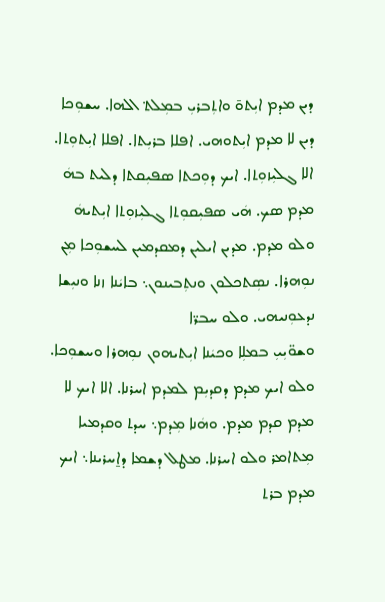ܕܝܢ ܡܕܡ ܐܝܼܬܘ̄ ܘܐܬܼܒܪܝܼ ܒܡܼܠܬ݀ ܐܠܗܐ. ܚܫܘܼܟܐ ܕܝܢ ܠܐ ܡܕܡ ܐܝܼܬܘܗܝ. ܐܦܠܐ ܒܪܝܼܬܐ. ܐܦܠܐ ܐܝܼܬܘܼܬܐ. ܐܠܐ ܓܠܝܼܙܘܼܬܐ. ܐܝܟ ܕܘܼܟܬܐ ܣܦܝܼܩܬܐ ܕܠܝܬ ܒܗܿ ܡܕܡ ܣܟ. ܗܿܝ ܣܦܝܼܩܘܼܬܐ ܓܠܝܼܙܘܼܬܐ ܐܝܼܬܝܗܿ ܘܠܘ ܡܕܡ. ܡܕܝܢ ܐܝܠܝܢ ܕܡܩܕܡܝܢ ܠܚܫܘܼܟܐ ܡܼܢ ܢܘܼܗܪܐ. ܢܣܼܬܟܠܘܢ ܘܢܬܼܒܝܢܘܢ܆ ܒܐܝܿܢܐ ܙܢܐ ܘܢܝܼܫܐ ܢܕܥܘܼܢܝܗܝ. ܘܠܘ ܚܒܪ̈ܐ
ܘܫܘ̈ܝܼܝܼ ܒܡܠܼܐ ܘܟܝܿܢܐ ܐܝܼܬܝܗܘܢ ܢܘܼܗܪܐ ܘܚܫܘܼܟܐ. ܘܠܘ ܐܝܟ ܡܕܡ ܕܩܕܝܼܡ ܠܡܕܡ ܐܚܪܢܐ. ܐܠܐ ܐܝܟ ܠܐ ܡܕܡ ܩܕܡ ܡܕܡ. ܘܗܿܢܐ ܡܼܕܡ܆ ܚܕܬ ܘܩܕܡܝܐ ܡܼܬܐܡܪ ܘܠܘ ܐܚܪܢܐ. ܡܛܠ ܕܫܡܐ ܕܐ̱ܚܪܝܢܐ܆ ܐܝܟ ܡܕܡ ܒܪܬ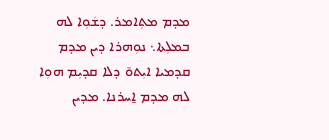ܡܕܡ ܡܬܼܐܡܪ. ܕܫܿܘܼܐ ܠܗ ܒܡܠܼܬܐ܆ ܢܘܼܗܪܐ ܕܝܢ ܡܕܡ ܩܕܡܝܐ ܐܝܼܬܘ̄ ܕܠܐ ܩܕܝܼܡ ܗܘܼܐ ܠܗ ܡܕܡ ܐ̱ܚܪܢܐ. ܡܕܝܢ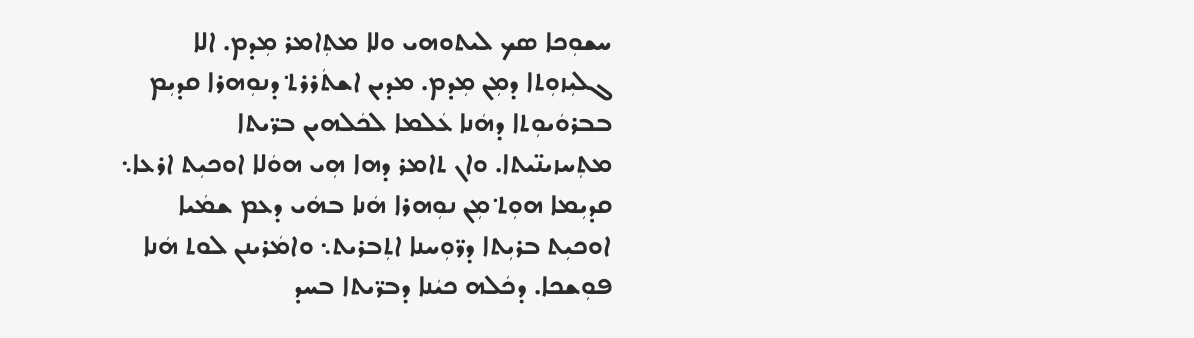ܚܫܘܼܟܐ ܣܟ ܠܝܬܘܗܝ ܘܠܐ ܡܬܼܐܡܪ ܡܼܕܡ. ܐܠܐ ܓܠܝܼܙܘܼܬܐ ܕܡܼܢ ܡܼܕܡ. ܡܕܝܢ ܐܫܬܿܪܪܬ݀ ܕܢܘܼܗܪܐ ܩܕܝܼܡ ܒܒܪܘܿܝܘܼܬܐ ܕܗܿܢܐ ܥܿܠܡܐ ܠܟܿܠܗܝܢ ܒܪ̈ܝܬܐ ܡܬܼܚܙܝܢ̈ܝܬܐ. ܘܐܢ ܬܐܡܪ ܕܗܐ ܗܼܝ ܗܘܿܠܐ ܐܘܟܝܼܬ ܐܪܥܐ܆ ܩܕܝܼܡܐ ܗܘܼܬ݀ ܡܼܢ ܢܘܼܗܪܐ ܗܿܢܐ ܒܗܿܝ ܕܥܡ ܫܡܿܝܐ ܐܘܟܝܼܬ ܒܪܝܼܬܐ ܕܪ̈ܘܼܚܢܐ ܐܬܼܒܪܝܬ܆ ܘܐܡܿܪܝܢܢ ܠܘܬ ܗܿܢܐ ܦܘܼܫܟܐ. ܕܟܿܠܗ ܟܝܿܢܐ ܕܒܪ̈ܝܬܐ ܒܚܕ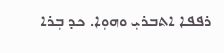ܪܦܦܐ ܐܬܒܪܝܼ ܘܗܘܼܐ. ܟܕ ܒܼܪܐ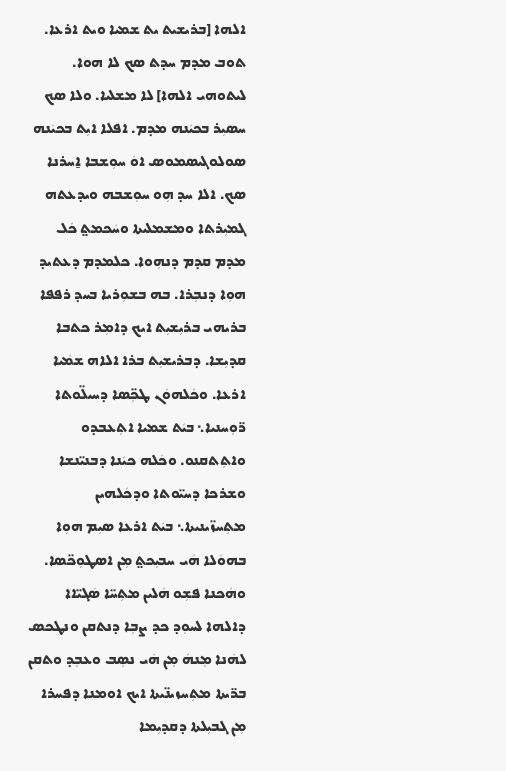ܐܠܗܐ [ܒܪܝܫܝܬ ܝܬ ܫܡܝܐ ܘܝܬ ܐܪܥܐ. ܬܘܒ ܡܕܡ ܚܕܬ ܣܟ ܠܐ ܗܘܐ. ܠܝܬܘܗܝ ܐܠܗܐ] ܠܐ ܡܫܠܝܐ. ܘܠܐ ܣܟ ܚܣܝܼܪ ܒܟܝܿܢܗ ܡܕܡ. ܐܦܠܐ ܐܝܼܬ ܒܟܝܿܢܗ ܣܘܠܘܓܝܣܡܘܣ ܐܘܿ ܚܘܼܫܒܐ ܐ̱ܚܪܢܐ ܣܟ. ܐܠܐ ܚܕ ܗܼܘ ܚܘܼܫܒܗ ܘܝܕܥܬܗ ܓܡܝܼܪܬܐ ܘܡܫܡܠܝܬܐ ܘܚܿܟܡܬ݀ ܟܿܠ ܡܕܡ ܩܕܡ ܕܢܗܼܘܐ. ܟܠܡܕܡ ܕܥܬܝܕ ܗܘܼܐ ܕܢܒܼܪܐ. ܒܗ ܒܫܘܼܪܝܐ ܒܚܕ ܪܦܦܐ ܒܪܝܗܝ ܒܪܝܼܫܝܼܬ ܐܝܟ ܕܐܡܼܪ ܟܬܒܐ ܩܕܝܼܫܐ. ܕܒܪܝܫܝܼܬ ܒܪܐ ܐܠܐܗ ܫܡܿܝܐ ܐܪܥܐ. ܘܟܿܠܗܘܿܢ ܛܟܼ̈ܣܐ ܕܚܝܠ̈ܘܬܐ ܪ̈ܘܼܚܢܝܐ܆ ܒܝܿܬ ܫܡܝܐ ܐܬܼܥܒܕܘ ܘܐܬܼܬܩܢܘ. ܘܟܿܠܗ ܟܝܿܢܐ ܕܒܢܝ̈ܢܫܐ ܘܫܪܟܐ ܕܚܝ̈ܘܬܐ ܘܕܟܿܠܗܝܢ ܡܬܼܚܙ̈ܝܢܝܬܐ܆ ܒܝܿܬ ܐܪܥܐ ܣܝܼܡ ܗܘܼܐ ܒܗܘܿܠܐ ܗܿܝ ܚܒܝܼܟܬ݀ ܡܼܢ ܐܣܛܘܼܟ̈ܣܐ. ܘܗܿܟܢܐ ܦܫܼܘ ܗܿܠܝܢ ܡܬܼܚ̈ܐ ܣܿܓܝ̈ܐܐ ܕܐܠܗܐ ܠܚܘܼܕ ܟܕ ܨܒܼܐ ܕܢܬܩܢ ܘܢܛܟܣ ܠܗܿܢܐ ܡܼܢܗܿ ܡܼܢ ܗܿܝ ܢܣܼܒ ܘܥܒܼܕ ܘܬܩܢ ܒܪ̈ܝܬܐ ܡܬܼܚܙܝܢ̈ܝܬܐ ܐܝܟ ܐܘܡܢܐ ܕܦܚܪܐ ܡܼܢ ܓܒܝܼܠܬܐ ܕܩܕܝܼܡܐ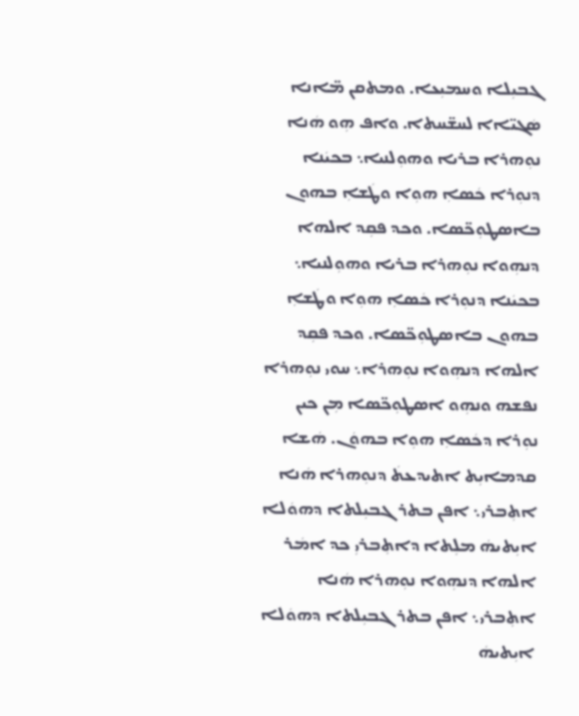ܓܒܝܼܠܐ ܘܚܡܝܼܥܐ. ܘܡܬܩܢ ܡ̈ܐܢܐ ܣܿܓܝ̈ܐܐ ܠܚܫ̈ܚܬܐ. ܘܐܦ ܗܼܘ ܗܿܢܐ ܢܘܼܗܪܐ ܒܪܝܐ ܘܗܘܼܠܢܝܐ܆ ܒܟܝܿܢܐ ܕܢܘܼܪܐ ܟܿܣܐܼ ܗܘܼܐ ܘܛܿܫܐܼ ܒܗܘܢ ܒܐܣܛܘܼܟ̈ܣܐ. ܘܟܕ ܦܩܼܕ ܐܠܗܐ ܕܢܗܼܘܐ ܢܘܼܗܪܐ ܒܪܝܐ ܘܗܘܼܠܢܝܐ܆ ܒܟܝܿܢܐ ܕܢܘܼܪܐ ܟܿܣܐܼ ܗܘܼܐ ܘܛܿܫܐܼ ܒܗܘܢ ܒܐܣܛܘܼܟ̈ܣܐ. ܘܟܕ ܦܩܼܕ ܐܠܗܐ ܕܢܗܼܘܐ ܢܘܼܗܪܐ܆ ܚܘܝ ܢܘܼܗܪܐ ܢܦܫܗ ܘܢܗܼܘ ܐܣܛܘܼܟ̈ܣܐ ܡܼܢ ܟܝܢ ܢܘܼܪܐ ܕܟܿܣܐܼ ܗܘܼܐ ܒܗܘܿܢ. ܗܿܫܐ ܩܕܡܐܝܼܬ ܐܬܝܕܥܬܿ ܕܢܘܼܗܪܐ ܗܿܢܐ ܐܬܼܒܪܝ܆ ܐܦܢ ܒܬܪ ܓܒܝܼܠܬܐ ܕܗܘܿܠܐ ܐܝܼܬܝܗܿ ܡܠܼܬܐ ܕܐܬܼܒܪܝܼ ܟܕ ܐܡܿܪ ܐܠܗܐ ܕܢܗܼܘܐ ܢܘܼܗܪܐ ܗܿܢܐ ܐܬܼܒܪܝ܆ ܐܦܢ ܒܬܪ ܓܒܝܼܠܬܐ ܕܗܘܿܠܐ ܐܝܼܬܝܗܿ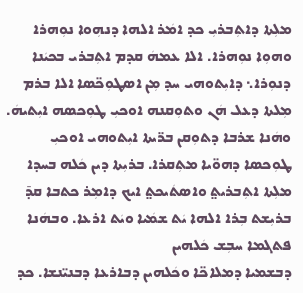ܡܠܼܬܐ ܕܐܬܼܒܪܝܼ ܟܕ ܐܡܿܪ ܐܠܗܐ ܕܢܗܼܘܐ ܢܘܼܗܪܐ ܘܗܘܼܐ ܢܘܼܗܪܐ. ܐܠܐ ܥܡܗܿ ܩܕܡ ܐܬܼܒܪܝ ܒܟܝܿܢܐ ܕܢܘܼܪܐ܆ ܕܐܝܼܬܘܗܝ ܚܕ ܡܼܢ ܐܣܛܘܼܟ̈ܣܐ ܐܠܐ ܒܪܡ ܡܼܠܬܐ ܕܥܠ ܗܿܢ ܘܬܘܼܩܢܗ ܐܘܟܝܼ ܛܘܼܟܣܗ ܐܝܼܬܝܗܿ. ܘܗܿܢܐ ܫܪܒܐ ܕܬܘܼܩܢ ܒܪ̈ܝܬܐ ܐܝܼܬܘܗܝ ܐܘܟܝܼ ܛܘܼܟܣܐ ܕܗܘ̈ܝܐ ܡܬܼܩܪܐ. ܒܪܝܼܬܐ ܕܝܢ ܟܿܠܗ ܒܚܕܐ ܡܠܼܬܐ ܐܬܼܒܪܝܬ݀ ܘܐܣܬܿܝܟܬ݀ ܐܝܟ ܕܐܡܼܪ ܟܬܒܐ ܩܕ̄ ܒܪܝܼܫܬ ܒܼܪܐ ܐܠܗܐ ܝܿܬ ܫܡܿܝܐ ܘܝܿܬ ܐܪܥܐ. ܘܒܗܿܢܐ ܦܬܓܡܐ ܚܒܼܫ ܟܿܠܗܝܢ
ܕܒܫܡܝܐ ܕܡܠܐܟ̈ܐ ܘܟܿܠܗܝܢ ܕܒܐܪܥܐ ܕܒܢܝ̈ܢܫܐ. ܟܕ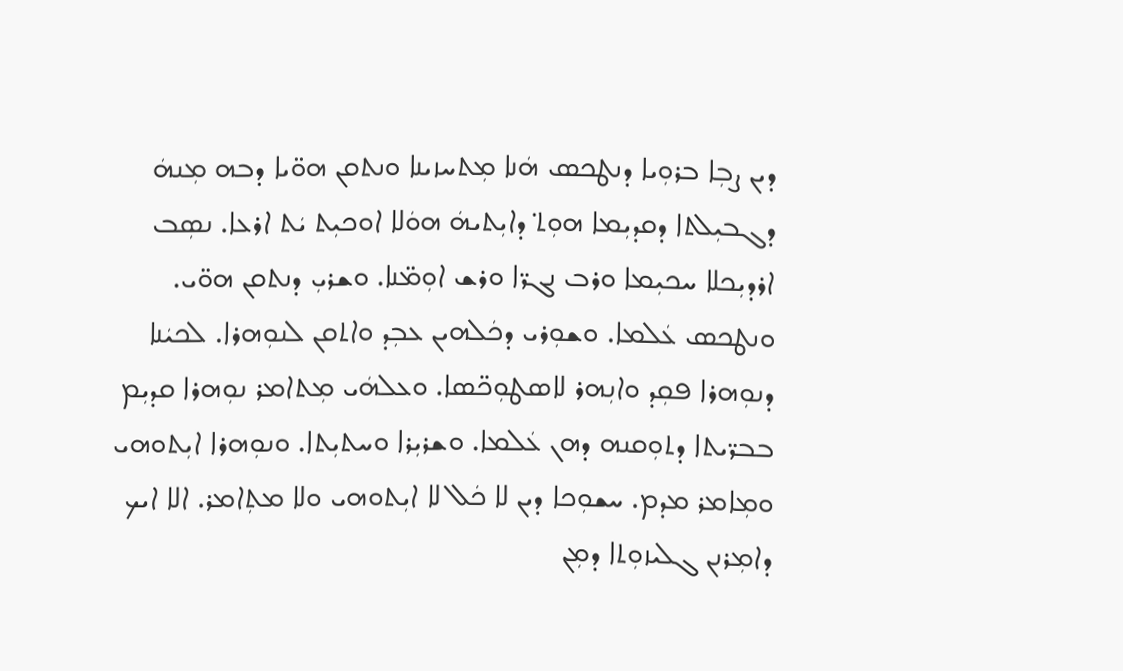ܕܝܢ ܨܒܼܐ ܒܪܘܼܝܐ ܕܢܛܟܣ ܗܿܢܐ ܡܼܬܚܙܝܢܐ ܘܢܬܩܢ ܗܘ̈ܝܐ ܕܒܗ ܡܼܢܗܿ ܕܓܒܝܼܠܬܐ ܕܩܕܝܼܡܐ ܗܘܼܬ݀ ܕܐܝܼܬܝܗܿ ܗܘܿܠܐ ܐܘܟܝܼܬ ܝܿܬ ܐܪܥܐ. ܢܣܼܒ ܐܪܕܝܼܟܠܐ ܚܟܝܼܡܐ ܘܪܒ ܢܓܪ̈ܐ ܘܪܫ ܐܘܼܡ̈ܢܐ. ܘܫܪܝܼ ܕܢܬܩܢ ܗܘ̈ܝ. ܘܢܛܟܣ ܥܿܠܡܐ. ܘܫܘܼܪܝ ܕܟܿܠܗܝܢ ܥܒܼܕ ܘܐܬܩܢ ܠܢܘܼܗܪܐ. ܠܟܝܿܢܐ ܕܢܘܼܗܪܐ ܦܩܼܕ ܘܐܢܼܗܪ ܠܐܣܛܘܼܟ̈ܣܐ. ܘܥܠܗܿܝ ܡܼܬܐܡܪ ܢܘܼܗܪܐ ܩܕܝܼܡ ܒܒܪ̈ܝܬܐ ܕܬܘܼܩܢܗ ܕܗܢ ܥܿܠܡܐ. ܘܫܪܝܼܪܐ ܘܚܬܝܼܬܐ. ܘܢܘܼܗܪܐ ܐܝܼܬܘܗܝ ܘܡܼܐܡܪ ܡܕܡ. ܚܫܘܼܟܐ ܕܝܢ ܠܐ ܟܿܠ ܠܐ ܐܝܼܬܘܗܝ ܘܠܐ ܡܬܼܐܡܪ. ܐܠܐ ܐܝܟ ܕܐܡܼܪܢܢ ܓܠܝܙܘܼܬܐ ܕܡܼܢ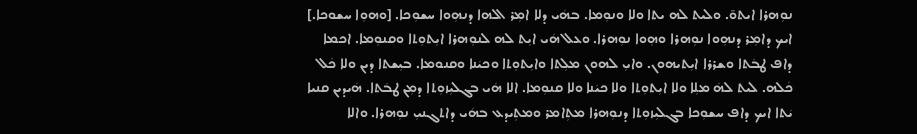ܢܘܼܗܪܐ ܐܝܬܘ̄. ܘܠܝܬ ܠܗ ܝܬܐ ܘܠܐ ܘܢܘܼܡܐ. ܒܗܿܝ ܕܠܐ ܐܡܼܪ ܐܠܗܐ ܕܢܗܼܘܐ ܚܫܘܼܟܐ. [ܘܗܘܼܐ ܚܫܘܟܐ.] ܐܝܟ ܕܐܡܼܪ ܕܢܗܼܘܐ ܢܘܼܗܪܐ ܘܗܼܘܐ ܢܘܼܗܪܐ. ܘܥܠ ܗܿܝ ܐܝܼܬ ܠܗ ܠܢܘܼܗܪܐ ܐܝܼܬܘܼܬܐ ܘܩܢܘܼܡܐ. ܐܟܡܐ ܕܐܦ ܛܒܿܬܐ ܘܫܪܪܐ ܐܝܼܬܝܗܘܢ. ܘܐܝܼ ܠܗܘܢ ܡܠܼܬܐ ܘܐܝܼܬܘܼܬܐ ܘܟܝܿܢܐ ܘܩܢܘܡܐ. ܒܝܼܫܬܐ ܕܝܢ ܘܠܐ ܟܿܠ ܟܿܠܗ. ܠܝܬ ܠܗܿ ܡܠܼܐ ܘܠܐ ܐܝܼܬܘܼܬܐ ܘܠܐ ܟܝܿܢܐ ܘܠܐ ܩܢܘܼܡܐ. ܐܠܐ ܗܿܝ ܒܓܠܝܼܙܘܼܬܐ ܕܡܼܢ ܛܒܿܬܐ. ܗܿܝܕܝܢ ܩܢܝܐ ܝܿܬܐ ܐܝܟ ܕܐܦ ܚܫܘܼܟܐ ܒܓܠܝܼܙܘܼܬܐ ܕܢܘܼܗܪܐ ܡܬܼܐܡܪ ܘܡܬܼܝܕܥ ܒܗܿܝ ܕܐܬܓܢܝܼ ܢܘܼܗܪܐ. ܘܐܠܐ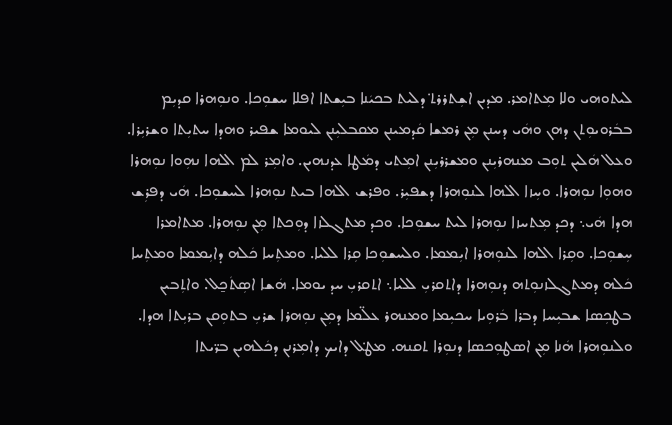ܠܝܬܘܗܝ ܘܠܐ ܡܼܬܐܡܪ. ܡܕܝܢ ܐܫܼܬܪܪܬ݀ ܕܠܝܬ ܒܟܝܿܢܐ ܒܝܼܫܬܐ ܐܦܠܐ ܚܫܘܼܟܐ. ܘܢܘܼܗܪܐ ܩܕܝܼܡ ܒܒܿܪܘܝܘܼܬܢ ܕܗܢ ܘܗܿܝ ܕܚܢܢ ܡܼܢ ܪܡܫܐ ܩܿܕܡܝܢܢ ܡܩܒܠܝܼܢܢ ܠܝܘܡܐ ܫܦܝܪ ܘܗܕܐ ܚܬܝܼܬܐ ܘܫܪܝܼܪܐ. ܘܥܠ ܗܿܠܝܢ ܬܘܼܒ ܡܢܗܪܝܼܢܢ ܘܡܫܪܪܝܼܢܢ ܐܡܼܬܝ ܕܡܿܛܐ ܥܕܢܗܝܢ. ܘܐܡܼܪ ܠܡ ܐܠܗܐ ܢܗܼܘܐ ܢܘܼܗܪܐ ܘܗܘܼܐ ܢܘܼܗܪܐ. ܘܚܼܙܐ ܐܠܗܐ ܠܢܘܼܗܪܐ ܕܫܦܝܼܪ. ܘܦܪܫ ܐܠܗܐ ܒܝܬ ܢܘܼܗܪܐ ܠܚܫܘܼܟܐ. ܗܿܝ ܕܦܪܼܫ ܗܕܐ ܗܿܝ܆ ܕܟܕ ܡܼܬܚܙܐ ܢܘܼܗܪܐ ܠܝܬ ܚܫܘܼܟܐ. ܘܟܕ ܡܬܓܠܙܐ ܕܘܼܟܬܐ ܡܼܢ ܢܘܼܗܪܐ. ܡܬܐܡܪܐ ܚܼܫܘܼܟܐ. ܘܩܼܪܐ ܐܠܗܐ ܠܢܘܼܗܪܐ ܐܝܼܡܡܐ. ܘܠܚܫܘܼܟܐ ܩܼܪܐ ܠܠܝܐ. ܘܡܬܼܚܐ ܟܿܠܗ ܕܐܝܼܡܡܐ ܘܡܬܼܚܐ ܟܿܠܗ ܕܡܬܓܠܙܢܘܼܬܗ ܕܢܘܼܗܪܐ ܕܐܬܩܪܝܼ ܠܠܝܐ܆ ܐܬܩܪܝܼ ܚܕ ܝܘܡܐ. ܗܿܫܐ ܐܣܼܬܿܟ̱ܠ. ܘܐܬܼܒܝܢ ܒܛܟܼܣܐ ܫܒܝܼܚܐ ܕܒܪܐ ܒܿܪܘܼܝܐ ܚܟܝܼܡܐ ܘܡܢܗܪ ܥܠ̈ܡܐ ܕܡܼܢ ܢܘܼܗܪܐ ܫܪܝܼ ܒܬܘܼܩܢ ܒܪܝܼܬܐ ܗܕܐ. ܘܠܢܘܼܗܪܐ ܗܿܢܐ ܡܼܢ ܐܣܛܘܼܟܣܐ ܕܢܘܼܪܐ ܬܩܢܗ. ܡܛ݀ܠ ܕܐܝܟ ܕܐܡܼܪܢܢ ܕܟܿܠܗܝܢ ܒܪ̈ܝܬܐ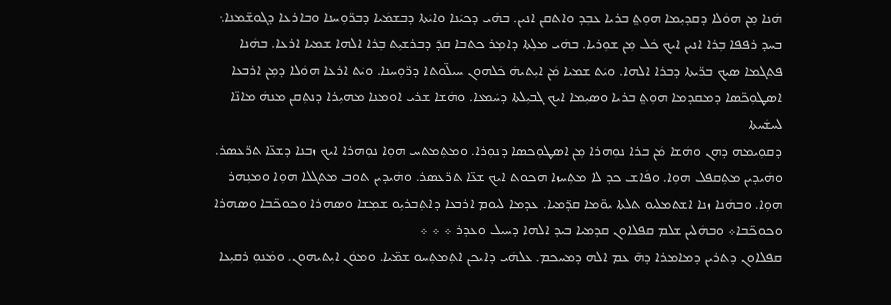ܗܿܢܐ ܡܼܢ ܗܘܿܠܐ ܕܩܕܝܼܡܐ ܗܘܼܬ݀ ܒܪܝܐ ܥܒܼܕ ܘܐܬܩܢ ܐܢܝܢ. ܒܗܿܝ ܕܟܝܿܢܐ ܘܐܝܿܬܐ ܕܒܫܡܿܝܐ ܕܒܪ̈ܘܼܚܢܐ ܘܒܐܪܥܐ ܕܓܘܫ̈ܡܢܐ܆ ܒܚܕ ܪܦܦܐ ܒܼܪܐ ܐܢܝܢ ܐܝܟ ܟܿܠ ܡܼܢ ܫܘܼܪܝܐ. ܒܗܿܝ ܡܠܼܬܐ ܕܐܡܼܪ ܟܬܒܐ ܩܕ̄ ܕܒܪܫܝܼܬ ܒܼܪܐ ܐܠܗܐ ܫܡܝܐ ܐܪܥܐ. ܒܗܿܢܐ ܦܬܓܡܐ ܣܝܟ ܒܪ̈ܝܬܐ ܕܒܪܐ ܐܠܗܐ. ܘܝܿܬ ܫܡܝܐ ܡܿܢ ܐܝܼܬܝܗܿ ܟܿܠܗܘܢ ܚܝܠ̈ܘܬܐ ܕܪ̈ܘܼܚܢܐ. ܘܝܿܬ ܐܪܥܐ ܗܘܿܠܐ ܕܡܼܢ ܐܪܒܥܐ ܐܣܛܘܼܟ̈ܣܐ ܕܡܩܕܡܐ ܗܘܼܬ݀ ܒܪܝܐ ܘܣܝܼܡܐ ܐܝܟ ܓܒܝܼܠܬܐ ܕܚܿܡܥܐ. ܘܗܿܫܐ ܫܪܝ ܐܘܡܢܐ ܡܗܝܼܪܐ ܕܢܬܼܩܢ ܡܢܗܿ ܡܐܢ̈ܐ ܠܚܫܿܚܬܐ
ܕܩܘܼܝܡܗ ܕܗܢ ܘܗܿܫܐ ܡܿܢ ܒܪܐ ܢܘܼܗܪܐ ܡܼܢ ܐܣܛܘܼܟܣܐ ܕܢܘܼܪܐ. ܘܡܬܼܡܬܚ ܗܘܼܐ ܢܘܼܗܪܐ ܐܝܟ ܙܒܢܐ ܕܫܥ̈ܐ ܬܪ̈ܥܣܪ. ܘܗܿܝܕܝܢ ܡܬܼܩܦܠ ܗܘܼܐ. ܘܦܿܐܫ ܟܕ ܠܐ ܡܬܼܚܙܐ ܗܟܘܬ ܐܝܟ ܫܥ̈ܐ ܬܪ̈ܥܣܪ. ܘܗܿܝܕܝܢ ܬܘܒ ܡܬܓܠܐ ܗܘܼܐ ܘܡܢܼܗܪ ܗܘܼܐ. ܘܒܗܿܢܐ ܙܢܐ ܐܫܬܡܠܝܘ ܬܠܬܐ ܝܘ̈ܡܐ ܩܕ̈ܡܝܐ. ܥܕܡܐ ܠܝܘܡ ܐܪܒܥܐ ܕܐܬܼܒܪܝܼܘ ܫܡܼܫܐ ܘܣܗܪܐ ܘܟܘܟ̈ܒܐ ܘܣܗܪܐ ܘܟܘܟ̈ܒܐ܀ ܘܒܗܿܠܝܢ ܫܠܡ ܩܦܠܐܘܢ ܩܕܡܝܐ ܒܝܕ ܐܠܗܐ ܕܚܝܠ ܘܥܕܪ ܀ ܀ ܀
ܩܦܠܐܘܢ ܕܬܪܝܢ ܕܡܐܡܪܐ ܕܗ̄ ܥܡ ܐܠܗ ܕܡܚܟܡ. ܥܠܗܿܝ ܕܐܝܟܢ ܐܬܼܡܬܼܚܘ ܫܡ̈ܝܐ. ܘܡܘܿܢ ܐܝܼܬܝܗܘܢ. ܘܡܿܢܘܼ ܪܩܝܼܥܐ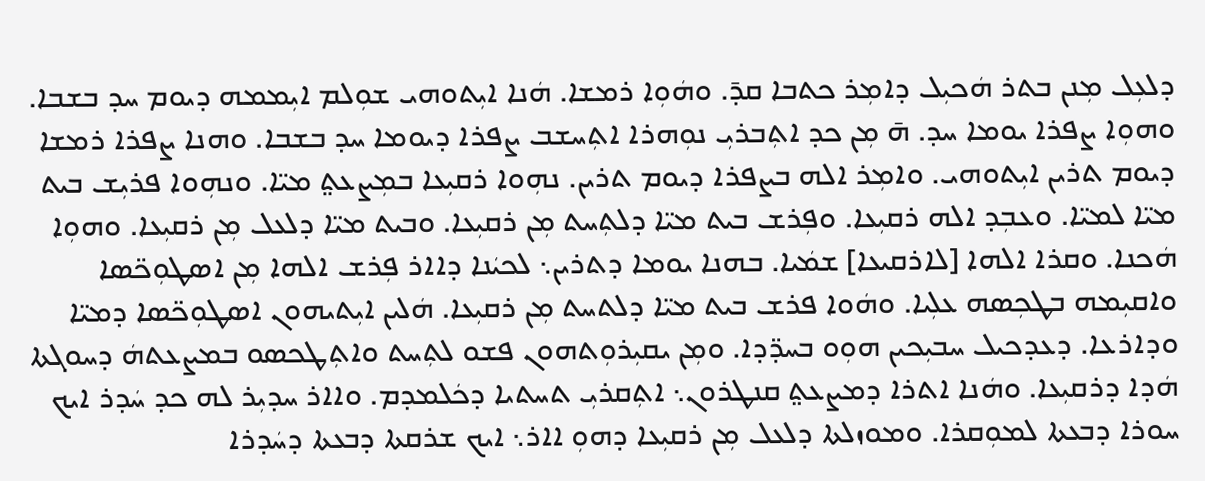ܕܠܥܼܠ ܡܼܢܢ ܒܬܪ ܗܿܟܝܼܠ ܕܐܡܼܪ ܟܬܒܐ ܩܕ̄. ܘܗܿܘܼܐ ܪܡܫܐ. ܗܿܢܐ ܐܝܼܬܘܗܝ ܫܘܼܠܡ ܐܝܼܡܡܗ ܕܝܘܡ ܚܕ ܒܫܒܐ. ܘܗܘܼܐ ܨܦܪܐ ܝܘܡܐ ܚܕ. ܗ̄ ܡܼܢ ܟܕ ܐܬܼܒܪܝܼ ܢܘܼܗܪܐ ܐܬܼܚܫܒ ܨܦܪܐ ܕܝܘܡܐ ܚܕ ܒܫܒܐ. ܘܗܢܐ ܨܦܪܐ ܪܡܫܐ ܕܝܘܡ ܬܪܝܢ ܐܝܼܬܘܗܝ. ܘܐܡܼܪ ܐܠܗ ܒܨܦܪܐ ܕܝܘܡ ܬܪܝܢ. ܢܗܼܘܐ ܪܩܝܼܥܐ ܒܡܼܨܥܬ݀ ܡܝ̈ܐ. ܘܢܗܼܘܐ ܦܪܝܼܫ ܒܝܬ ܡܝ̈ܐ ܠܡܝ̈ܐ. ܘܥܒܼܕ ܐܠܗ ܪܩܝܼܥܐ. ܘܦܼܪܫ ܒܝܬ ܡܝ̈ܐ ܕܠܬܼܚܬ ܡܼܢ ܪܩܝܼܥܐ. ܘܒܝܬ ܡܝ̈ܐ ܕܠܥܠ ܡܼܢ ܪܩܝܼܥܐ. ܘܗܘܼܐ ܗܿܟܢܐ. ܘܩܪܐ ܐܠܗܐ [ܠܐܪܩܝܥܐ] ܫܡܿܝܐ. ܒܗܢܐ ܝܘܡܐ ܕܬܪܝܢ܆ ܠܟܝܿܢܐ ܕܐܐܪ ܦܼܪܫ ܐܠܗܐ ܡܼܢ ܐܣܛܘܼܟ̈ܣܐ ܘܐܩܝܼܡܗ ܒܛܟܼܣܗ ܥܠܼܝܐ. ܘܗܿܘܐ ܦܪܫ ܒܝܬ ܡܝ̈ܐ ܕܠܬܚܬ ܡܼܢ ܪܩܝܼܥܐ. ܗܿܠܝܢ ܐܝܼܬܝܗܘܢ ܐܣܛܘܼܟ̈ܣܐ ܕܡܝ̈ܐ ܘܕܐܪܥܐ. ܕܥܕܟܝܠ ܚܒܝܼܟܝܢ ܗܘܼܘ ܒܚܕ̈ܕܐ. ܘܡܼܢ ܝܩܝܼܪܘܼܬܗܘܢ ܦܫܘ ܠܬܼܚܬ ܘܐܬܼܛܟܣܘ ܒܡܨܥܬܗܿ ܕܚܘܓܬܐ ܗܿܕܐ ܕܪܩܝܼܥܐ. ܘܗܿܢܐ ܐܬܪܐ ܕܡܨܥܬ݀ ܩܢܛܪܘܢ܆ ܐܬܼܩܪܝܼ ܬܚܬܝܐ ܕܟܿܠܡܕܡ. ܘܐܐܪ ܚܕܝܼܪ ܠܗ ܟܕ ܚܿܕܪ ܐܝܟ ܚܘܪܐ ܕܒܥܬܐ ܠܡܘܼܩܪܐ. ܘܡܘܙܠܬܐ ܕܠܥܠ ܡܼܢ ܪܩܝܼܥܐ ܕܗܘܼ ܐܐܪ܆ ܐܝܟ ܫܪܩܬܐ ܕܒܥܬܐ ܕܚܿܕܪܐ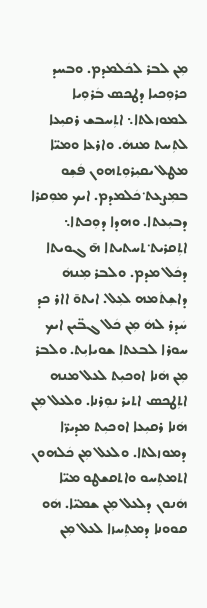ܡܼܢ ܠܒܪ ܠܟܿܠܡܕܡ. ܘܒܚܕ ܟܪܘܼܟܝܐ ܕܛܟܣ ܒܿܪܘܼܝܐ ܠܡܘܙܠܬܐ܆ ܐܬܼܚܒܫ ܪܩܝܼܥܐ ܠܬܼܚܬ ܡܢܗܿ. ܘܐܪܥܐ ܘܡܝ̈ܐ ܡܛܠ ܝܩܝܼܪܘܼܬܗܘܢ ܦܿܫܼܘ ܒܡܼܨܥܬ݀ ܟܿܠܡܕܡ. ܐܝܟ ܡܘܼܩܪܐ ܕܒܝܼܥܬܐ. ܘܗܕܐ ܕܘܼܟܬܐ܆ ܐܬܼܩܪܝܬ݀ ܬܚܬܝܬܐ ܗ̄ ܓܘܝܬܐ ܕܟܿܠ ܡܕܡ. ܘܠܒܪ ܡܼܢܗܿ ܕܐܫܼܬܿܡܗ ܠܥܼܠ. ܐܝܬܘ̄ ܐܐܪ ܟܕ ܚܿܕܪ ܠܗܿ ܡܼܢ ܟܿܠ ܓܒ̈ܝܢ ܐܝܟ ܚܘܪܐ ܠܒܥܬܐ ܫܘܝܐܝܼܬ. ܘܠܒܪ ܡܼܢ ܗܿܢܐ ܐܘܟܝܼܬ ܠܥܠ ܡܢܗ ܐܬܼܛܟܣ ܐܬܝܪ ܢܘܼܪܢܐ. ܘܠܥܠ ܡܼܢ ܗܿܢܐ ܪܩܝܼܥܐ ܐܘܟܝܼܬ ܡܕܝܪ̈ܐ ܕܡܘܙܠܬܐ. ܘܠܥܠ ܡܼܢ ܟܿܠܗܘܢ ܐܬܡܬܼܚܘ ܘܐܬܩܫܛܘ ܡܝ̈ܐ ܗܿܢܘܢ ܕܠܥܠ ܡܼܢ ܫܡܝ̈ܐ. ܗܿܘ ܩܘܘܢܐ ܕܡܬܼܚܙܐ ܠܥܠ ܡܼܢ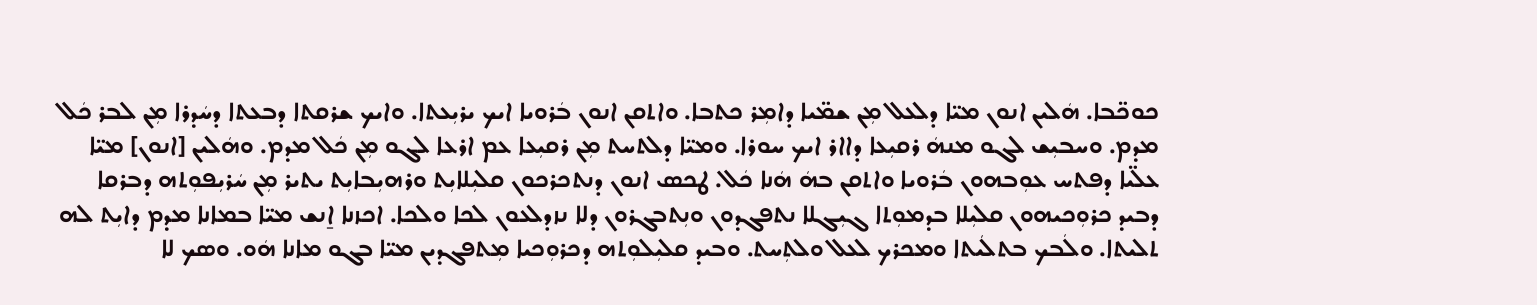ܟܘܟ̈ܒܐ. ܗܿܠܝܢ ܐܢܘܢ ܡܝ̈ܐ ܕܠܥܠ ܡܼܢ ܫܡ̈ܝܐ ܕܐܡܼܪ ܟܬܒܐ. ܘܐܬܩܢ ܐܢܘܢ ܒܿܪܘܝܐ ܐܝܟ ܝܪܝܼܥܬܐ. ܘܐܝܟ ܫܪܩܬܐ ܕܒܥܬܐ ܕܚܿܕܪܐ ܡܼܢ ܠܒܪ ܟܿܠ ܡܕܡ. ܘܚܒܝܼܫ ܠܓܘ ܡܢܗܿ ܪܩܝܼܥܐ ܕܐܐܪ ܐܝܟ ܚܘܪܐ. ܘܡܝ̈ܐ ܕܠܬܚܬ ܡܼܢ ܪܩܝܼܥܐ ܥܡ ܐܪܥܐ ܠܓܘ ܡܼܢ ܟܿܠ ܡܕܡ. ܘܗܿܠܝܢ [ܐܢܘܢ] ܡܝ̈ܐ ܥܠ̈ܝܐ ܕܦܬܚ ܥܘܼܒܗܘܢ ܒܿܪܘܝܐ ܘܐܬܩܢ ܒܗܿ ܗܿܢܐ ܟܿܠ. ܛܟܣ ܐܢܘܢ ܕܢܬܟܪܟܘܢ ܩܠܝܼܠܐܝܼܬ ܘܪܗܝܼܒܐܝܼܬ ܝܬܝܪ ܡܼܢ ܚܿܪܝܼܦܘܼܬܗ ܕܒܪܩܐ
ܕܒܝܕ ܟܪܘܼܟܝܗܘܢ ܩܠܝܼܠܐ ܒܕܡܘܼܬܐ ܓܝܼܓܠܐ ܢܬܦܓܕܘܢ ܘܢܼܬܒܓܪܘܢ ܕܠܐ ܢܙܕܠܥܘܢ ܠܟܐ ܘܠܟܐ. ܐܟܙܢܐ ܐ̱ܢܫ ܡܝ̈ܐ ܒܡܐܢܐ ܡܕܡ ܕܐܝܼܬ ܠܗ ܬܠܝܬܐ. ܘܠܿܒܟ ܒܬܠܿܝܬܐ ܘܡܟܪܟ ܠܥܠ ܘܠܬܼܚܬ. ܘܒܝܕ ܩܠܝܼܠܘܼܬܗ ܕܟܪܘܼܟܝܐ ܡܼܬܦܓܕܝܢ ܡܝ̈ܐ ܒܓܘ ܡܐܢܐ ܗܿܘ. ܘܣܟ ܠܐ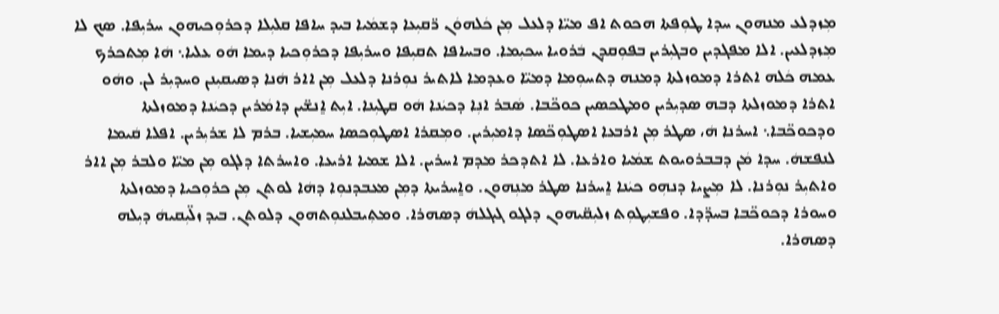ܡܼܙܕܠܥ ܡܢܗܘܢ ܚܕܐ ܛܘܼܦܬܐ ܗܟܘܬ ܐܦ ܡܝ̈ܐ ܕܠܥܠ ܡܼܢ ܟܿܠܗܘܿܢ ܪ̈ܩܝܼܥܐ ܕܫܡܿܝܐ ܒܝܕ ܚܐܦܐ ܩܠܝܼܠܐ ܕܟܪܘܼܟܝܗܘܢ ܚܪܝܼܦܐ. ܣܟ ܠܐ ܡܼܙܕܠܥܝܢ. ܐܠܐ ܡܦܓܕܝܢ ܘܒܓܝܼܪܝܢ ܒܦܘܼܩܕܢ ܒܿܪܘܝܐ ܚܟܝܼܡܐ. ܘܒܚܐܦܐ ܬܩܝܼܦܐ ܘܚܪܝܼܦܐ ܕܟܪܘܼܟܝܐ ܕܝܡܐ ܗܿܘ ܥܠܝܐ܆ ܗܿܐ ܡܼܬܟܪܟ ܥܡܗ ܟܿܠܗ ܐܬܪܐ ܕܡܘܙܠܬܐ ܕܡܢܗ ܕܬܚܘܼܡܐ ܕܡܝ̈ܐ ܘܥܕܡܐ ܠܐܬܝܪ ܢܘܼܪܢܐ ܕܠܥܠ ܡܼܢ ܐܐܪ ܗܿܢܐ ܕܣܝܩܝܼܢܢ ܘܚܕܝܼܪ ܠܢ. ܘܗܿܘ ܐܬܪܐ ܕܡܘܙܠܬܐ ܕܒܗ ܣܕܝܼܪܝܢ ܘܡܛܟܣܝܢ ܟܘܟ̈ܒܐ. ܣܿܒܪ ܐܢܼܐ ܕܟܝܿܢܐ ܗܿܘ ܩܛܝܼܢܐ. ܐܝܼܬ ܐ̱ܢܫ̈ܝܢ ܕܐܡܿܪܝܢ ܕܟܝܿܢܐ ܕܡܘܙܠܬܐ ܘܕܟܘܟ̈ܒܐ܆ ܐܚܪܢܐ ܗܿ، ܣܛܪ ܡܼܢ ܐܪܒܥܐ ܐܣܛܘܼܟ̈ܣܐ ܕܐܡܝܼܪܝܢ. ܘܡܼܩܪܐ ܐܣܛܘܼܟܣܐ ܚܡܝܼܫܝܐ. ܒܪܡ ܠܐ ܫܪܝܼܪܝܢ. ܐܦܠܐ ܩܿܝܡܐ ܠܢܦܫܗܿ. ܚܕܐ ܡܿܢ ܕܒܒܪܘܝܘܬ ܫܡܿܝܐ ܘܐܪܥܐ. ܠܐ ܐܬܕܟܪ ܡܕܡ ܐܚܪܝܢ. ܐܠܐ ܫܡܝܐ ܐܪܝܥܐ. ܘܐܚܪܬܐ ܕܠܓܘ ܡܼܢ ܡܝ̈ܐ ܘܠܒܪ ܡܼܢ ܐܐܪ ܘܐܬܝܼܪ ܢܘܼܪܢܐ. ܠܐ ܡܼܨܝܐ ܕܢܗܼܘ ܟܝܿܢܐ ܐ̱ܚܪܢܐ ܣܛܪ ܡܢܼܗܘܢ. ܘܐ̱ܚܪܝܬܐ ܕܡܼܢ ܡܥܒܕܢܘܼܐ ܕܗܿܐ ܠܘܬܢ ܡܼܢ ܟܪܘܼܟܝܐ ܕܡܘܙܠܬܐ ܘܚܘܪܐ ܕܟܘܟ̈ܒܐ ܒܚܕ̈ܕܐ. ܘܦܫܝܼܛܘܼܬ ܙܠܝܼܩ̈ܝܗܘܢ ܕܠܓܘ ܓܝܓܠܗܿ ܕܣܗܪܐ. ܘܡܬܼܝܒܠܢܘܼܬܗܘܢ ܕܠܘܬܢ. ܒܝܕ ܙܠ̈ܝܼܩܝܗܿ ܕܝܼܠܗ ܕܣܗܪܐ.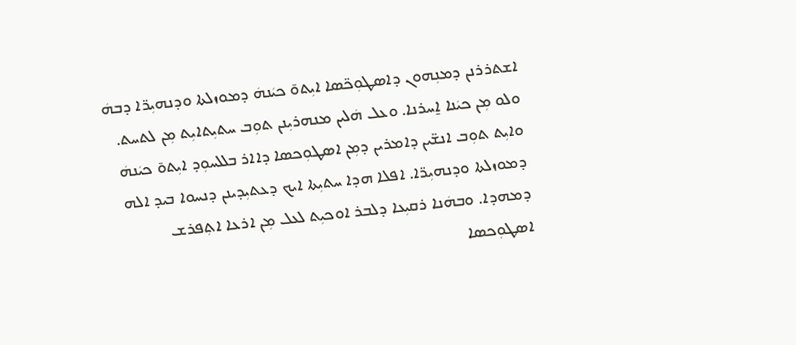ܐܫܬܪܪܢܢ ܕܡܢܼܗܘܢ ܕܐܣܛܘܼܟ̈ܣܐ ܐܝܼܬܘ̄ ܟܝܿܢܗܿ ܕܡܘܙܠܬܐ ܘܕܢܗܝܼܪ̈ܐ ܕܒܗܿ ܘܠܘ ܡܼܢ ܟܝܿܢܐ ܐ̱ܚܪܢܐ. ܘܥܠ ܗܿܠܝܢ ܡܢܗܪܝܼܢܢ ܬܘܼܒ ܚܬܝܼܬܐܝܼܬ ܡܼܢ ܠܬܚܬ. ܘܐܝܼܬ ܬܘܼܒ ܐܢܫ̈ܝܢ ܕܐܡܪܝܢ ܕܡܼܢ ܐܣܛܘܼܟܣܐ ܕܐܐܪ ܒܠܠܚܘܼܕ ܐܝܼܬܘ̄ ܟܝܿܢܗܿ ܕܡܘܙܠܬܐ ܘܕܢܗܝܼܪ̈ܐ. ܐܦܠܐ ܗܕܐ ܚܬܝܼܬܐ ܐܝܟ ܕܥܬܝܼܕܝܢܢ ܕܢܚܘܐ ܒܝܕ ܐܠܗ ܕܡܗܕܐ. ܘܒܗܿܢܐ ܪܩܝܼܥܐ ܕܠܒܪ ܐܘܟܝܼܬ ܠܥܠ ܡܼܢ ܐܪܥܐ ܐܬܼܦܪܫ ܐܣܛܘܼܟܣܐ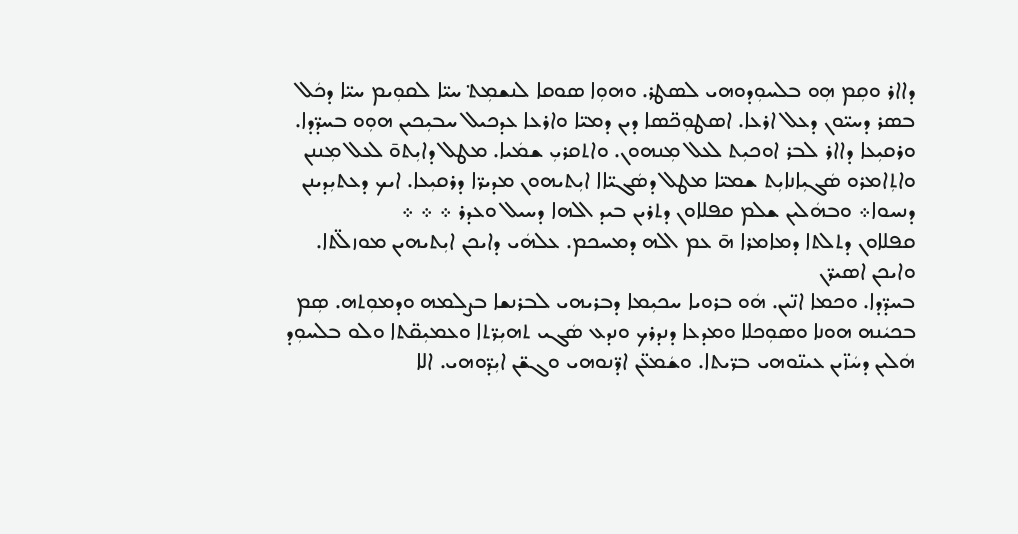ܕܐܐܪ ܘܩܼܡ ܗܼܘ ܒܠܚܘܼܕܘܗܝ ܠܣܛܪ. ܘܗܘܼܐ ܣܘܩܐ ܠܢܫܡܼܬ݀ ܚܝ̈ܐ ܠܩܘܼܝܡ ܚܝ̈ܐ ܕܟܿܠ ܒܣܪ ܕܚܝ̈ܘܢ ܕܥܠ ܐܪܥܐ. ܐܣܛܘܼܟ̈ܣܐ ܕܝܢ ܕܡܝ̈ܐ ܘܐܪܥܐ ܥܕܟܝܠ ܚܒܝܼܟܝܢ ܗܘܼܘ ܒܚܕ̈ܕܐ. ܘܪܩܝܼܥܐ ܕܐܐܪ ܠܒܪ ܐܘܟܝܼܬ ܠܥܠ ܡܼܢܗܘܢ. ܘܐܬܩܪܝܼ ܫܡܿܝܐ. ܡܛܠ ܕܐܝܼܬܘ̄ ܠܥܠ ܡܼܢܢܢ ܘܐܬܼܐܡܪܘ ܣܿܓܝܼܐܢܐܝܼܬ ܫܡܝ̈ܐ ܡܛܠ ܕܣܿܓܝ̈ܐܐ ܐܝܼܬܝܗܘܢ ܡܕܝܪ̈ܐ ܕܪܩܝܼܥܐ. ܐܝܟ ܕܥܬܝܼܕܝܢܢ ܕܢܚܘܐ܀ ܘܒܗܿܠܝܢ ܫܠܡ ܩܦܠܐܘܢ ܕܬܪܝܢ ܒܝܕ ܐܠܗܐ ܕܚܝܠ ܘܥܕܪ ܀ ܀ ܀
ܩܦܠܐܘܢ ܕܬܠܬܐ ܕܡܐܡܪܐ ܗ̄ ܥܡ ܐܠܗ ܕܡܚܟܡ. ܥܠܗܿܝ ܕܐܝܟܢ ܐܝܼܬܝܗܝܢ ܡܘܙܠ̈ܬܐ. ܘܐܝܟܢ ܐܣܝܪ̈ܢ
ܒܚܕ̈ܕܐ. ܘܟܡܐ ܐܢ̈ܝܢ. ܗܿܘ ܒܪܘܝܐ ܚܟܝܼܡܐ ܕܒܪܝܗܝ ܠܒܪܢܫܐ ܒܨܠܡܗ ܘܕܡܘܼܬܗ. ܣܼܡ ܒܟܝܿܢܗ ܗܘܢܐ ܘܣܘܼܟܠܐ ܘܡܕܥܐ ܕܢܕܪܟ ܘܢܕܥ ܣܿܓܝ ܬܗܝܼܪ̈ܬܐ ܘܥܡܝܼܩ̈ܬܐ ܘܠܘ ܒܠܚܘܼܕ ܗܿܠܝܢ ܕܚܿܙ̈ܝܢ ܥܝܢ̈ܘܗܝ ܒܪ̈ܝܬܐ. ܘܫܿܡܥ̈ܢ ܐܕ̈ܢܘܗܝ ܘܓܫ̈ܢ ܐܝܼܕ̈ܘܗܝ. ܐܠܐ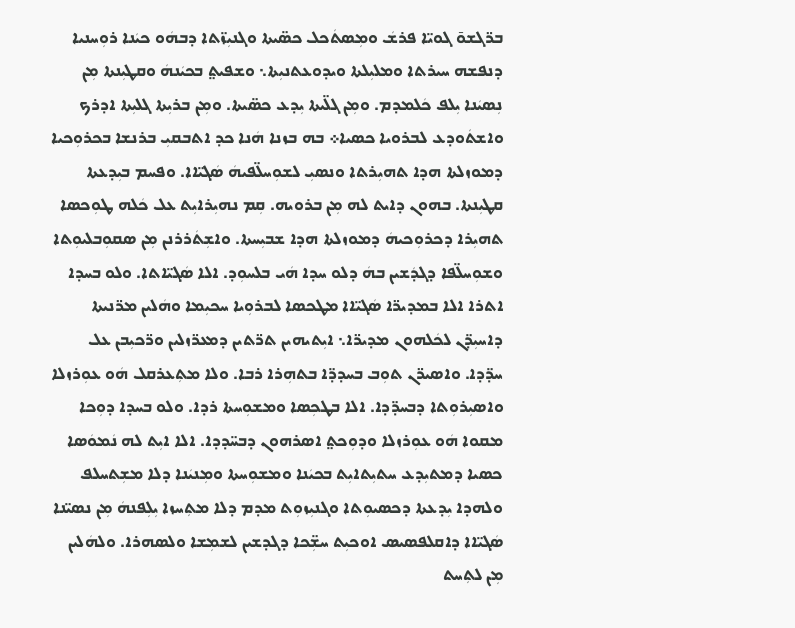ܒܪ̈ܓܫܘ̄ ܓܘܝ̈ܐ ܦܪܫܿ ܘܡܼܣܬܿܟܠ ܟܣ̈ܝܬܐ ܘܓܢܝܼܙ̈ܬܐ ܕܒܗܿܘ ܟܝܿܢܐ ܪܘܼܚܢܝܐ ܕܢܦܫܗ ܚܝܪܬܐ ܘܡܠܝܼܠܬܐ ܘܝܕܘܥܬܢܝܼܬܐ܆ ܘܫܦܝܬ݀ ܒܟܝܿܢܗܿ ܘܩܛܝܼܢܬܐ ܡܼܢ ܢܼܣܝܿܢܐ ܝܼܠܦ ܟܿܠܡܕܡ. ܘܡܼܢ ܓܠ̈ܝܬܐ ܝܼܕܥ ܟܣ̈ܝܬܐ. ܘܡܼܢ ܒܪܝܼܬܐ ܓܠܝܼܬܐ ܐܕܪܟ ܘܐܫܬܿܘܕܥ ܠܒܪܘܝܐ ܟܣܝܐ܀ ܒܗ ܒܙܢܐ ܗܿܢܐ ܟܕ ܐܬܒܩܝܼ ܒܪܢܫܐ ܒܟܪܘܼܟܝܐ ܕܡܘܙܠܬܐ ܗܕܐ ܬܗܝܼܪܬܐ ܘܢܣܝܼ ܠܫܘܼܚܠ̈ܦܝܗܿ ܣܿܓܝ̈ܐܐ. ܘܦܚܡ ܒܝܼܕܥܬܐ ܩܛܝܼܢܬܐ. ܒܗܘܢ ܕܐܝܬ ܠܗ ܡܼܢ ܒܪܘܝܗ. ܩܼܡ ܢܗܝܼܪܐܝܼܬ ܥܠ ܟܿܠܗ ܛܘܼܟܣܐ ܬܗܝܼܪܐ ܕܟܪܘܼܟܝܗܿ ܕܡܘܙܠܬܐ ܗܕܐ ܫܒܝܼܚܬܐ. ܘܐܫܼܬܿܪܪܢܢ ܡܼܢ ܣܩܘܼܒܠܝܘܼܬܐ ܘܫܘܼܚܠ̈ܦܐ ܕܓܕܿܫܝܢ ܒܗܿ ܕܠܘ ܚܕܐ ܗܿܝ ܒܠܚܘܼܕ. ܐܠܐ ܣܿܓܝ̈ܐܬܐ. ܘܠܘ ܒܚܕܐ ܐܬܪܐ ܐܠܐ ܒܡܕܝܪ̈ܐ ܣܿܓܝ̈ܐܐ ܡܛܟܣܐ ܠܒܪܘܼܝܐ ܚܟܝܼܡܐ ܘܗܿܠܝܢ ܡܪ̈ܢܝܬܐ ܕܐܚܝܼܕ̈ܢ ܠܟܿܠܗܘܢ ܡܕܝܪ̈ܐ܆ ܐܝܼܬܝܗܝܢ ܬܪ̈ܬܝܢ ܕܡܥܪ̈ܙܠܝܢ ܘܪ̈ܟܝܼܒܢ ܥܠ ܚܕ̈ܕܐ. ܘܐܣܝܪ̈ܢ ܬܘܼܒ ܒܚܕܕ̈ܐ ܒܬܗܼܪܐ ܪܒܐ. ܘܠܐ ܡܬܼܥܪܩܠ ܗܿܘ ܥܘܼܪܙܠܐ ܘܐܣܝܼܪܘܼܬܐ ܕܒܚܕ̈ܕܐ. ܐܠܐ ܒܛܟܼܣܐ ܘܡܫܘܼܚܬܐ ܪܕܐ. ܘܠܘ ܒܚܕܐ ܕܘܼܟܐ ܡܩܘܐ ܗܿܘ ܥܘܼܪܙܠܐ ܘܕܘܼܟܬ݀ ܐܣܪܗܘܢ ܕܒܚ̈ܕܕܐ. ܐܠܐ ܐܝܼܬ ܠܗ ܢܿܡܘܿܣܐ ܟܣܝܐ ܕܡܬܝܼܕܥ ܚܬܝܼܬܐܝܼܬ ܒܟܝܿܢܐ ܘܡܫܘܼܚܬܐ ܘܡܼܢܝܿܢܐ ܕܠܐ ܡܫܼܬܚܠܦ ܘܠܗܕܐ ܝܼܕܥܬܐ ܕܟܣܝܘܼܬܐ ܘܓܢܝܼܙܘܼܬ ܡܕܡ ܕܠܐ ܡܬܼܚܙܐ ܝܼܠܼܦܢܗܿ ܡܼܢ ܢܣܝ̈ܢܐ ܣܿܓܝ̈ܐܐ ܕܐܩܠܦܣܝܣ ܐܘܟܝܼܬ ܚܫܼ̈ܟܐ ܕܓܕܫܝܢ ܠܫܡܼܫܐ ܘܠܣܗܪܐ. ܘܠܗܿܠܝܢ ܡܼܢ ܠܬܼܚܬ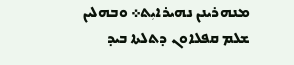ܡܢܗܪܝܢܢ ܢܗܝܪܐܝܼܬ܀ ܘܒܗܠܝܢ ܫܠܡ ܩܦܠܐܘܢ ܕܬܠܬܐ ܒܝܕ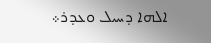ܐܠܗܐ ܕܚܝܠ ܘܥܕܪ܀